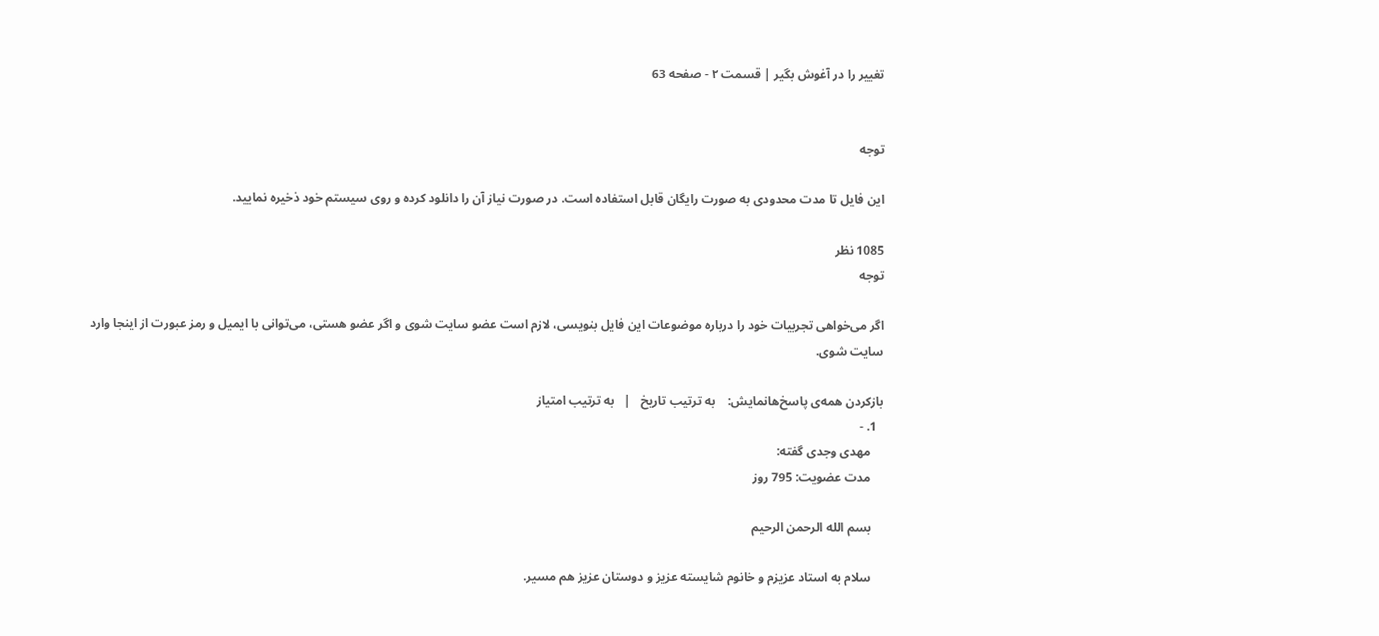تغییر را در آغوش بگیر | قسمت ۲ - صفحه 63


توجه

این فایل تا مدت محدودی به صورت رایگان قابل استفاده است. در صورت نیاز آن را دانلود کرده و روی سیستم خود ذخیره نمایید.

1085 نظر
توجه

اگر می‌‌خواهی تجربیات خود را درباره موضوعات این فایل بنویسی، لازم است عضو سایت شوی و اگر عضو هستی، می‌توانی با ایمیل و رمز عبورت از اینجا وارد سایت شوی.

بازکردن همه‌ی پاسخ‌هانمایش:    به ترتیب تاریخ   |   به ترتیب امتیاز
  1. -
    مهدی وجدی گفته:
    مدت عضویت: 795 روز

    بسم الله الرحمن الرحیم

    سلام به استاد عزیزم و خانوم شایسته عزیز و دوستان عزیز هم مسیر.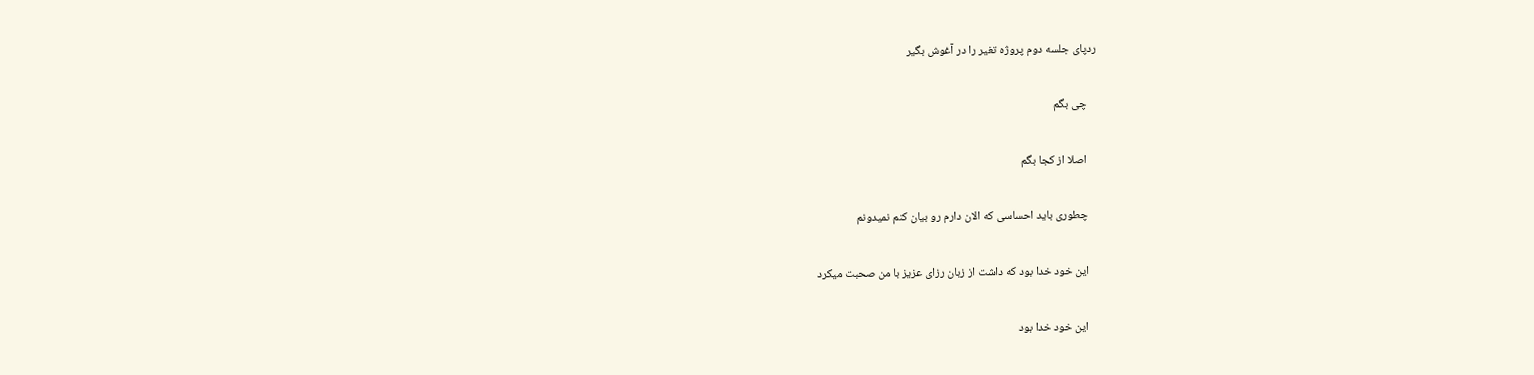ردپای جلسه دوم پروژه تغیر را در آغوش بگیر

    چی بگم

    اصلا از کجا بگم

    چطوری باید احساسی که الان دارم رو بیان کنم نمیدونم

    این خود خدا بود که داشت از زبان رزای عزیز با من صحبت میکرد

    این خود خدا بود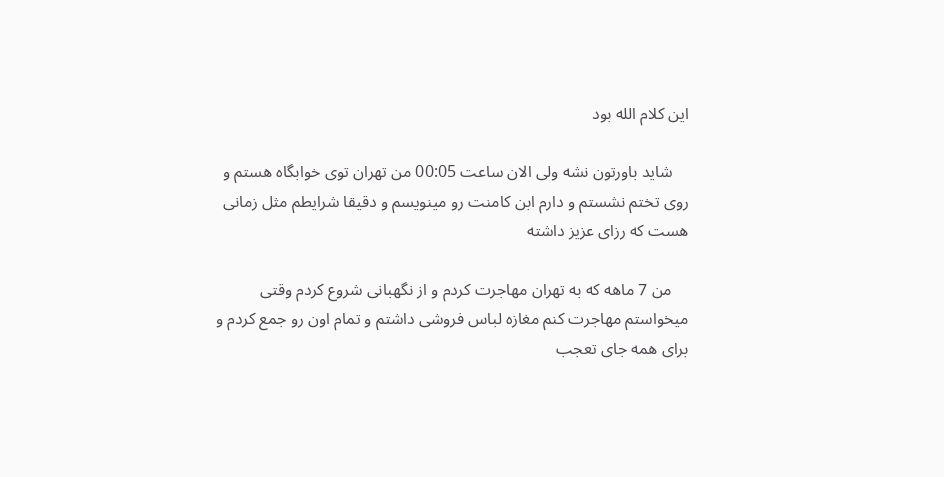این کلام الله بود

    شاید باورتون نشه ولی الان ساعت 00:05 من تهران توی خوابگاه هستم و روی تختم نشستم و دارم ابن کامنت رو مینویسم و دقیقا شرایطم مثل زمانی هست که رزای عزیز داشته

    من 7 ماهه که به تهران مهاجرت کردم و از نگهبانی شروع کردم وقتی میخواستم مهاجرت کنم مغازه لباس فروشی داشتم و تمام اون رو جمع کردم و برای همه جای تعجب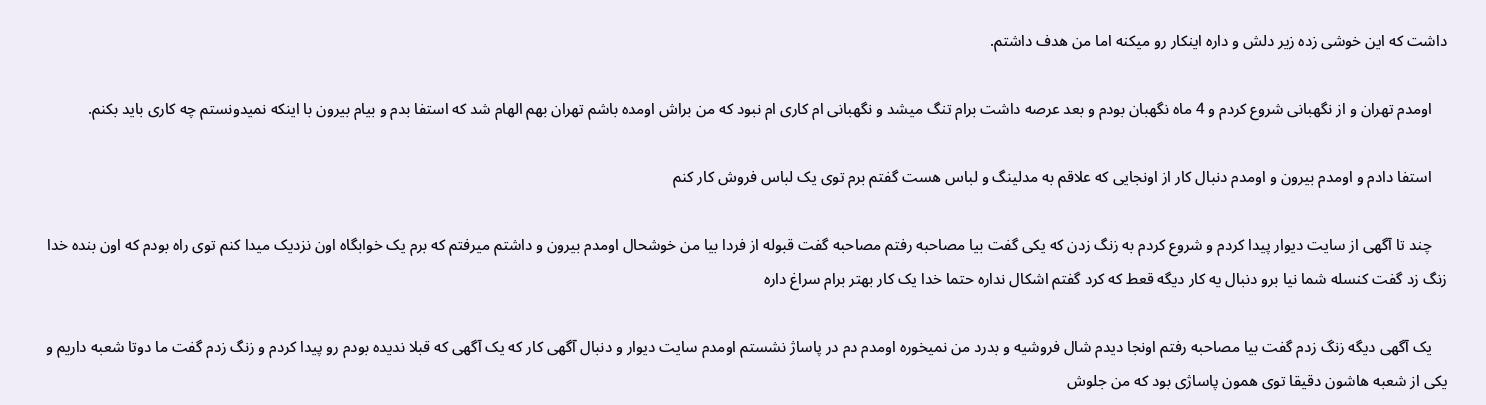داشت که این خوشی زده زیر دلش و داره اینکار رو میکنه اما من هدف داشتم.

    اومدم تهران و از نگهبانی شروع کردم و 4 ماه نگهبان بودم و بعد عرصه داشت برام تنگ میشد و نگهبانی ام کاری ام نبود که من براش اومده باشم تهران بهم الهام شد که استفا بدم و بیام بیرون با اینکه نمیدونستم چه کاری باید بکنم.

    استفا دادم و اومدم بیرون و اومدم دنبال کار از اونجایی که علاقم به مدلینگ و لباس هست گفتم برم توی یک لباس فروش کار کنم

    چند تا آگهی از سایت دیوار پیدا کردم‌ و شروع کردم به زنگ زدن که یکی گفت بیا مصاحبه رفتم مصاحبه گفت قبوله از فردا بیا من خوشحال اومدم بیرون و داشتم میرفتم که برم یک خوابگاه اون نزدیک میدا کنم توی راه بودم که اون بنده خدا زنگ زد گفت کنسله شما نیا برو دنبال یه کار دیگه قعط که کرد گفتم اشکال نداره حتما خدا یک کار بهتر برام سراغ داره

    یک آگهی دیگه زنگ زدم گفت بیا مصاحبه رفتم اونجا دیدم شال فروشیه و بدرد من نمیخوره اومدم دم در پاساژ نشستم اومدم سایت دیوار و دنبال آگهی کار که یک آگهی که قبلا ندیده بودم رو پیدا کردم و زنگ زدم گفت ما دوتا شعبه داریم و یکی از شعبه هاشون دقیقا توی همون پاساژی بود که من جلوش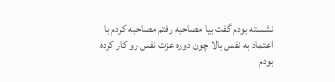نشسته بودم گفت بیا مصاحبه رفتم مصاحبه کردم با اعتماد به نفس بالا چون دوره عزت نفس رو کار کرده بودم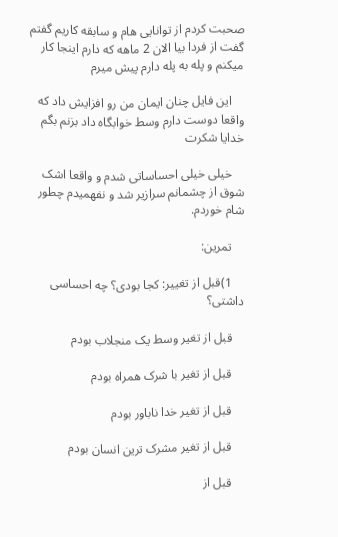صحبت کردم از توانایی هام و سابقه کاریم گفتم گفت از فردا بیا الان 2 ماهه که دارم اینجا کار میکنم و پله به پله دارم پیش میرم

    این فایل چنان ایمان من رو افزایش داد که واقعا دوست دارم وسط خوابگاه داد بزنم بگم خدایا شکرت

    خیلی خیلی احساساتی شدم و واقعا اشک شوق از چشمانم سرازیر شد و نفهمیدم چطور شام خوردم.

    تمرین:

    1)قبل از تغییر: کجا بودی؟ چه احساسی داشتی؟

    قبل از تغیر وسط یک منجلاب بودم

    قبل از تغیر با شرک همراه بودم

    قبل از تغیر خدا ناباور بودم

    قبل از تغیر مشرک ترین انسان بودم

    قبل از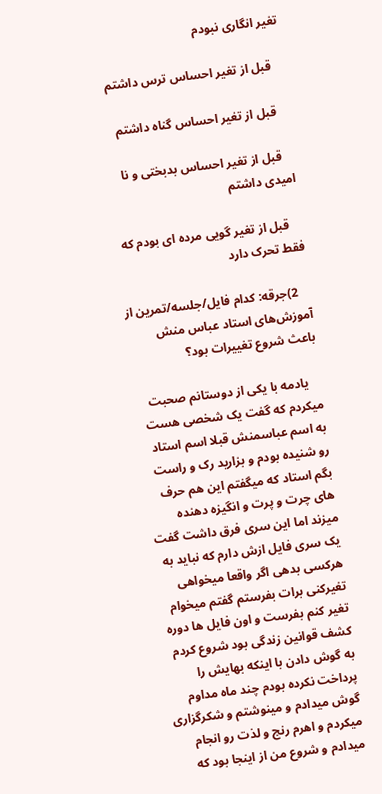تغیر انگاری نبودم

    قبل از تغیر احساس ترس داشتم

    قبل از تغیر احساس گناه داشتم

    قبل از تغیر احساس بدبختی و نا امیدی داشتم

    قبل از تغیر گویی مرده ای بودم که فقط تحرک دارد

    2)جرقه: کدام فایل/جلسه/تمرین از آموزش‌های استاد عباس منش باعث شروع تغییرات بود؟

    یادمه با یکی از دوستانم صحبت میکردم که گفت یک شخصی هست به اسم عباسمنش قبلا اسم استاد رو شنیده بودم و بزارید رک و راست بگم استاد که میگفتم این هم حرف های چرت و پرت و انگیزه دهنده میزند اما این سری فرق داشت گفت یک سری فایل ازش دارم که نباید به هرکسی بدهی اگر واقعا میخواهی تغیرکنی برات بفرستم گفتم میخوام تغیر کنم بفرست و اون فایل ها دوره کشف قوانین زندگی بود شروع کردم به گوش دادن با اینکه بهایش را پرداخت نکرده بودم چند ماه مداوم گوش میدادم و مینوشتم و شکرگزاری میکردم و اهرم رنج و لذت رو انجام میدادم و شروع من از اینجا بود که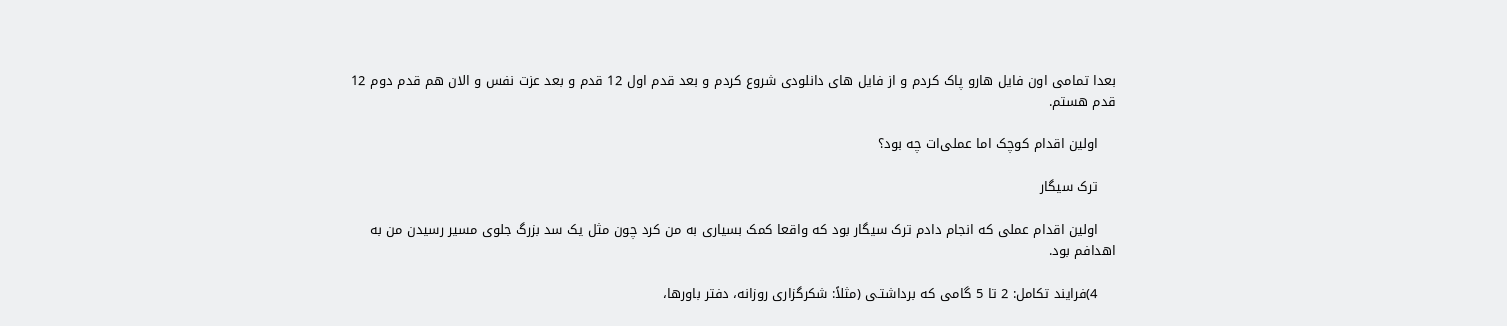بعدا تمامی اون فایل هارو پاک کردم و از فایل های دانلودی شروع کردم و بعد قدم اول 12 قدم و بعد عزت نفس و الان هم قدم دوم 12 قدم هستم.

    اولین اقدام کوچک اما عملی‌ات چه بود؟

    ترک سیگار

    اولین اقدام عملی که انجام دادم ترک سیگار بود که واقعا کمک بسیاری به من کرد چون مثل یک سد بزرگ جلوی مسیر رسیدن من به اهدافم بود.

    4)فرایند تکامل: 2 تا 5 گامی که برداشتـی (مثلاً: شکرگزاری روزانه، دفتر باورها،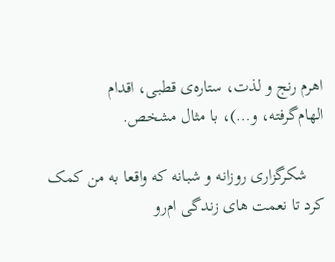اهرم رنج و لذت، ستاره‌ی قطبی، اقدام الهام‌گرفته، و…)، با مثال مشخص.

    شکرگزاری روزانه و شبانه که واقعا به من کمک کرد تا نعمت های زندگی ام‌رو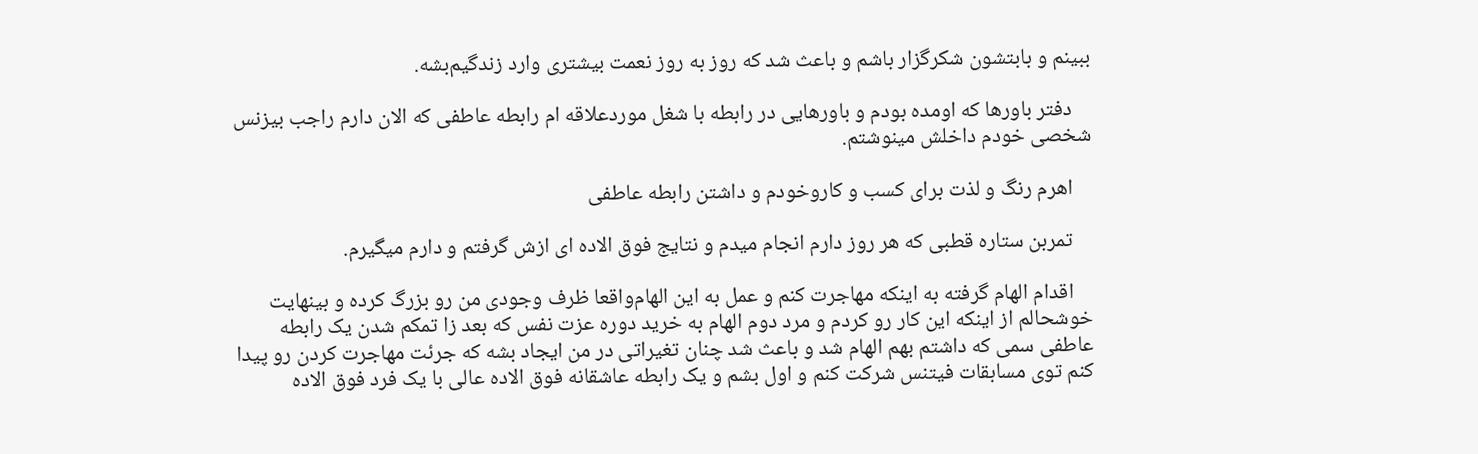ببینم و بابتشون شکرگزار باشم‌ و باعث شد که روز به روز نعمت بیشتری وارد زندگیم‌بشه.

    دفتر باورها که اومده بودم و باورهایی در رابطه با شغل موردعلاقه ام رابطه عاطفی که الان دارم راجب بیزنس شخصی خودم داخلش مینوشتم.

    اهرم رنگ و لذت برای کسب و کاروخودم و داشتن رابطه عاطفی

    تمربن ستاره قطبی که هر روز دارم انجام میدم و نتایج فوق الاده ای ازش گرفتم و دارم میگیرم.

    اقدام الهام گرفته به اینکه مهاجرت کنم و عمل به این الهام‌واقعا ظرف وجودی من رو بزرگ کرده و بینهایت خوشحالم از اینکه این کار رو کردم و مرد دوم الهام به خرید دوره عزت نفس که بعد زا تمکم شدن یک رابطه عاطفی سمی که داشتم بهم الهام شد و باعث شد چنان تغیراتی در من ایجاد بشه که جرئت مهاجرت کردن رو پیدا کنم توی مسابقات فیتنس شرکت کنم و اول بشم و یک رابطه عاشقانه فوق الاده عالی با یک فرد فوق الاده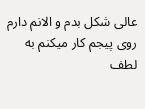عالی شکل بدم و الانم دارم روی پیجم کار میکنم به لطف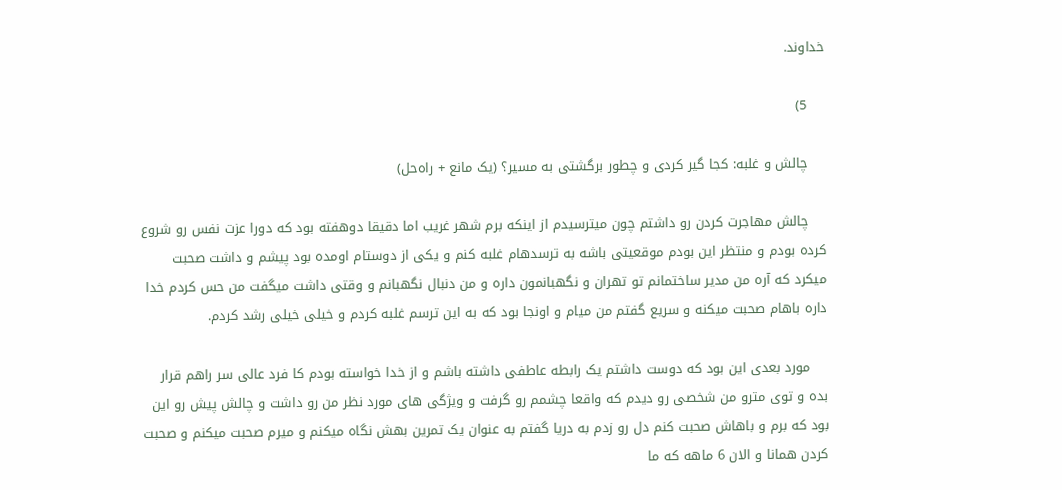خداوند.

    5)

    چالش و غلبه: کجا گیر کردی و چطور برگشتی به مسیر؟ (یک مانع + راه‌حل)

    چالش مهاجرت کردن رو داشتم چون میترسیدم از اینکه برم شهر غریب اما دقیقا دوهفته بود که دورا عزت نفس رو شروع کرده بودم و منتظر این بودم موقعیتی باشه به ترسدهام غلبه کنم و یکی از دوستام اومده بود پیشم و داشت صحبت میکرد که آره من مدیر ساختمانم تو تهران و نگهبانمون داره و من دنبال نگهبانم و وقتی داشت میگفت من حس کردم خدا داره باهام صحبت میکنه و سریع گفتم من میام و اونجا بود که به این ترسم غلبه کردم و خیلی خیلی رشد کردم.

    مورد بعدی این بود که دوست داشتم یک رابطه عاطفی داشته باشم و از خدا خواسته بودم کا فرد عالی سر راهم قرار بده و توی مترو من شخصی رو دیدم که واقعا چشمم رو گرفت و ویژگی های مورد نظر من رو داشت و چالش پیش رو این بود که برم و باهاش صحبت کنم دل رو زدم به دریا گفتم به عنوان یک تمرین بهش نگاه میکنم و میرم صحبت میکنم و صحبت کردن همانا و الان 6 ماهه که ما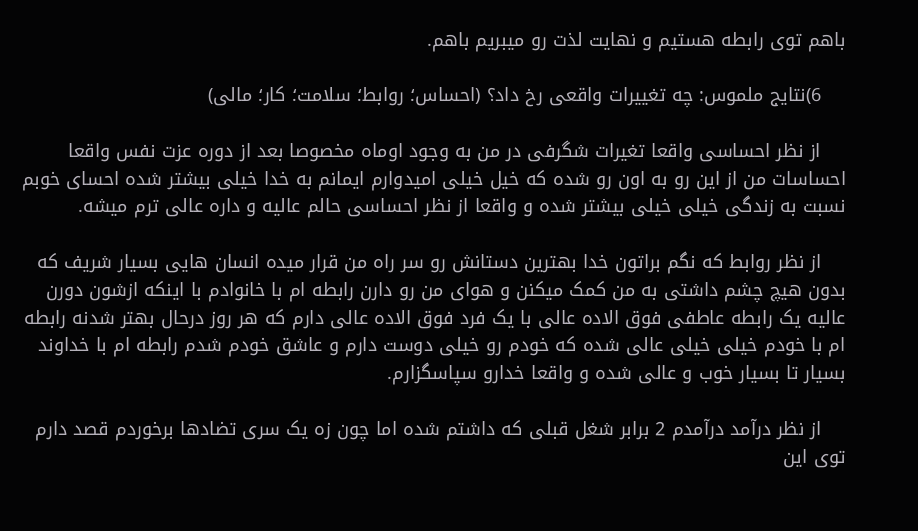باهم توی رابطه هستیم و نهایت لذت رو میبریم باهم.

    6)نتایج ملموس: چه تغییرات واقعی رخ داد؟ (احساس؛ روابط؛ سلامت؛ کار؛‌ مالی)

    از نظر احساسی واقعا تغیرات شگرفی در من به وجود اوماه مخصوصا بعد از دوره عزت نفس واقعا احساسات من از این رو به اون رو شده که خیل خیلی امیدوارم ایمانم به خدا خیلی بیشتر شده احسای خوبم نسبت به زندگی خیلی خیلی بیشتر شده و واقعا از نظر احساسی حالم عالیه و داره عالی ترم میشه.

    از نظر روابط که نگم براتون خدا بهترین دستانش رو سر راه من قرار میده انسان هایی بسیار شریف که بدون هیچ چشم داشتی به من کمک میکنن و هوای من رو دارن رابطه ام با خانوادم با اینکه ازشون دورن عالیه یک رابطه عاطفی فوق الاده عالی با یک فرد فوق الاده عالی دارم که هر روز درحال بهتر شدنه رابطه ام با خودم خیلی خیلی عالی شده که خودم رو خیلی دوست دارم و عاشق خودم شدم رابطه ام با خداوند بسیار تا بسیار خوب و عالی شده و واقعا خدارو سپاسگزارم.

    از نظر درآمد درآمدم 2 برابر شغل قبلی که داشتم شده اما چون زه یک سری تضادها برخوردم قصد دارم توی این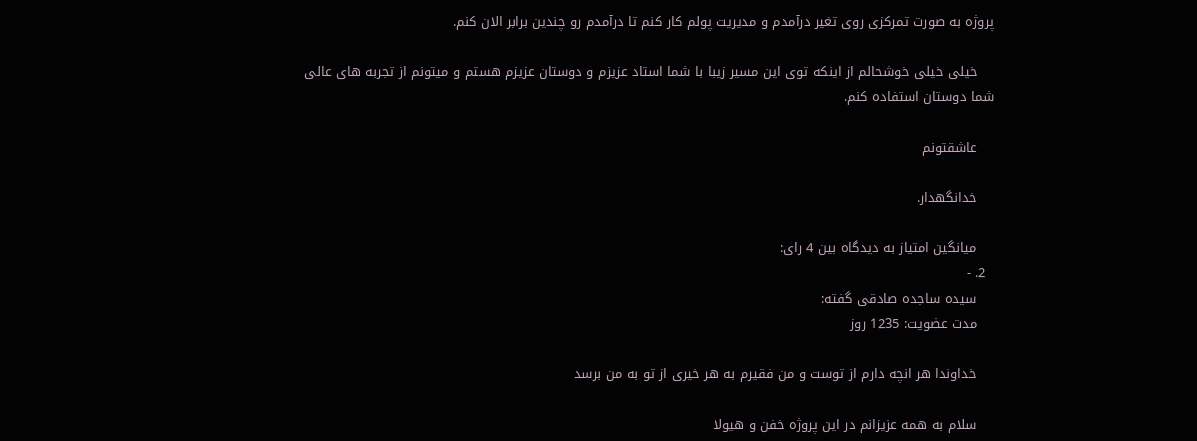پروژه به صورت تمرکزی روی تغیر درآمدم و مدیریت پولم کار کنم تا درآمدم رو چندین برابر الان کنم.

    خیلی خیلی خوشحالم از اینکه توی این مسیر زیبا با شما استاد عزیزم و دوستان عزیزم هستم و میتونم از تجربه های عالی شما دوستان استفاده کنم.

    عاشقتونم

    خدانگهدار.

    میانگین امتیاز به دیدگاه بین 4 رای:
  2. -
    سیده ساجده صادقی گفته:
    مدت عضویت: 1235 روز

    خداوندا هر انچه دارم از توست و من فقیرم به هر خیری از تو به من برسد

    سلام به همه عزیزانم در این پروژه خفن و هیولا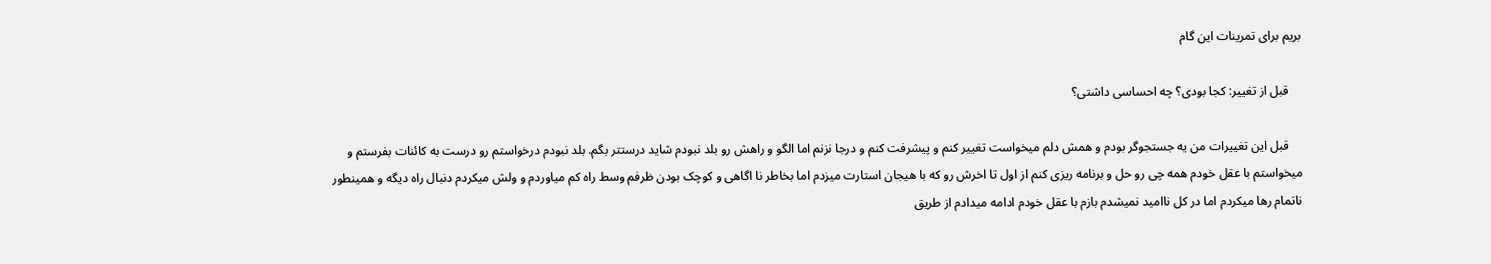بریم برای تمرینات این گام

    قبل از تغییر: کجا بودی؟ چه احساسی داشتی؟

    قبل این تغییرات من یه جستجوگر بودم و همش دلم میخواست تغییر کنم و پیشرفت کنم و درجا نزنم اما الگو و راهش رو بلد نبودم شاید درستتر بگم. بلد نبودم درخواستم رو درست به کائنات بفرستم و میخواستم با عقل خودم همه چی رو حل و برنامه ریزی کنم از اول تا اخرش رو که با هیجان استارت میزدم اما بخاطر نا اگاهی و کوچک بودن ظرفم وسط راه کم میاوردم و ولش میکردم دنبال راه دیگه و همینطور ناتمام رها میکردم اما در کل ناامید نمیشدم بازم با عقل خودم ادامه میدادم از طریق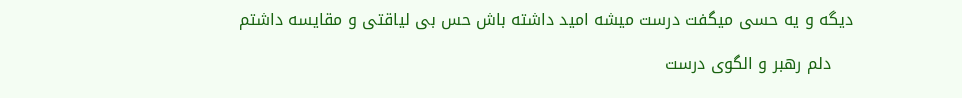دیگه و یه حسی میگفت درست میشه امید داشته باش حس بی لیاقتی و مقایسه داشتم

    دلم رهبر و الگوی درست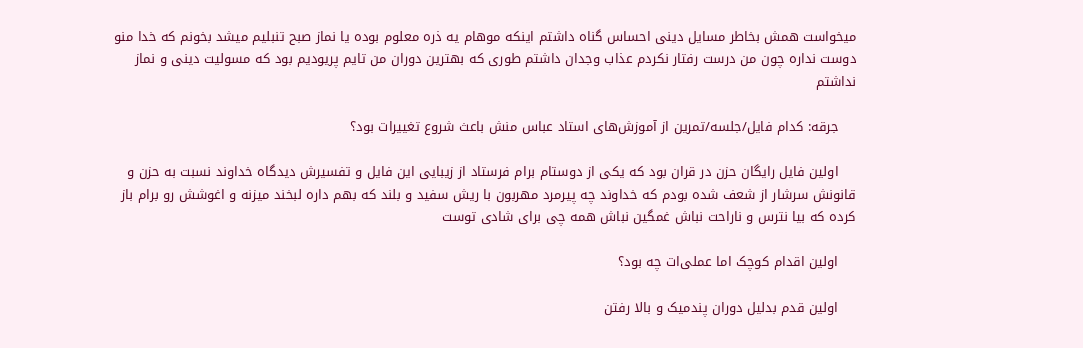میخواست همش بخاطر مسایل دینی احساس گناه داشتم اینکه موهام یه ذره معلوم بوده یا نماز صبح تنبلیم میشد بخونم که خدا منو دوست نداره چون من درست رفتار نکردم عذاب وجدان داشتم طوری که بهترین دوران من تایم پریودیم بود که مسولیت دینی و نماز نداشتم

    جرقه: کدام فایل/جلسه/تمرین از آموزش‌های استاد عباس منش باعث شروع تغییرات بود؟

    اولین فایل رایگان حزن در قران بود که یکی از دوستام برام فرستاد از زیبایی این فایل و تفسیرش دیدگاه خداوند نسبت به حزن و قانونش سرشار از شعف شده بودم که خداوند چه پیرمرد مهربون با ریش سفید و بلند که بهم داره لبخند میزنه و اغوشش رو برام باز کرده که بیا نترس و ناراحت نباش غمگین نباش همه چی برای شادی توست

    اولین اقدام کوچک اما عملی‌ات چه بود؟

    اولین قدم بدلیل دوران پندمیک و بالا رفتن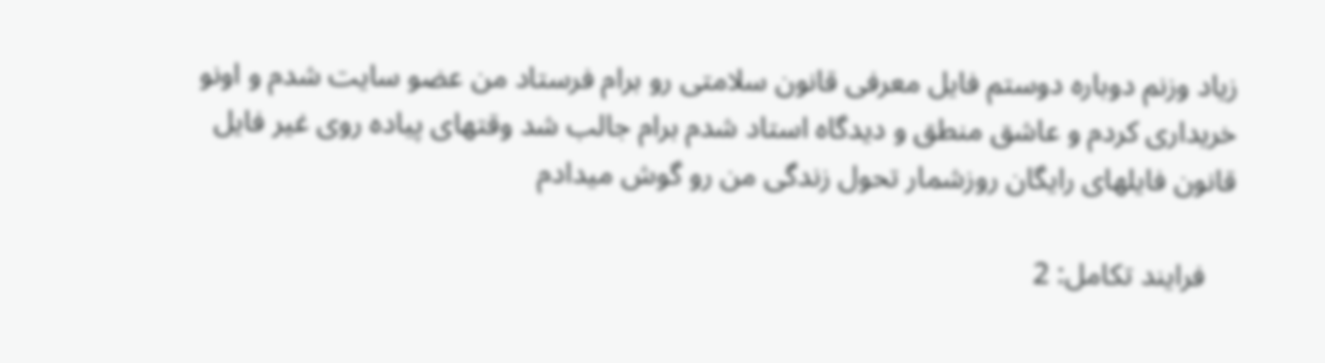زیاد وزنم دوباره دوستم فایل معرفی قانون سلامتی رو برام فرستاد من عضو سایت شدم و اونو خریداری کردم و عاشق منطق و دیدگاه استاد شدم برام جالب شد وقتهای پیاده روی غیر فایل قانون فایلهای رایگان روزشمار تحول زندگی من رو گوش میدادم

    فرایند تکامل: 2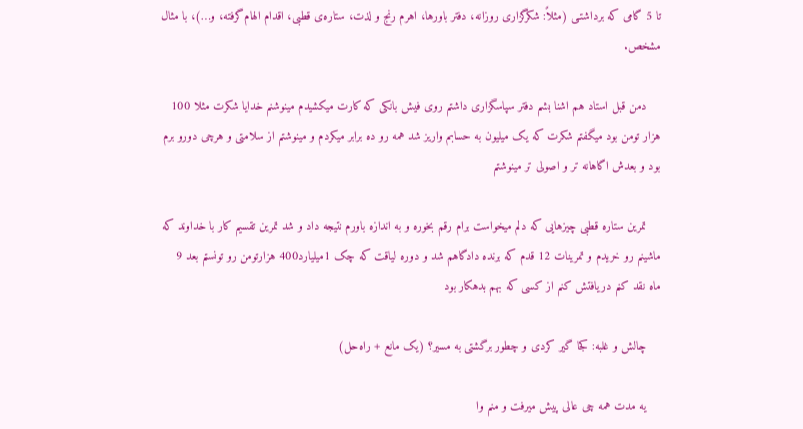تا 5 گامی که برداشتـی (مثلاً: شکرگزاری روزانه، دفتر باورها، اهرم رنج و لذت، ستاره‌ی قطبی، اقدام الهام‌گرفته، و…)، با مثال مشخص.

    دمن قبل استاد هم اشنا بشم دفتر سپاسگزاری داشتم روی فیش بانکی که کارت میکشیدم مینوشنم خدایا شکرت مثلا 100 هزار تومن بود میگفتم شکرت که یک میلیون به حسابم واریز شد همه رو ده برابر میکردم و مینوشتم از سلامتی و هرچی دورو برم بود و بعدش اگاهانه تر و اصولی تر مینوشتم

    تمرین ستاره قطبی چیزهایی که دلم میخواست برام رقم بخوره و به اندازه باورم نتیجه داد و شد تمرین تقسیم کار با خداوند که ماشینم رو خریدم و تمرینات 12 قدم که برنده دادگاهم شد و دوره لیاقت که چک 1میلیارد400 هزارتومن رو تونستم بعد 9 ماه نقد کنم دریافتش کنم از کسی که بهم بدهکار بود

    چالش و غلبه: کجا گیر کردی و چطور برگشتی به مسیر؟ (یک مانع + راه‌حل)

    یه مدت همه چی عالی پیش میرفت و منم وا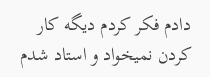دادم فکر کردم دیگه کار کردن نمیخواد و استاد شدم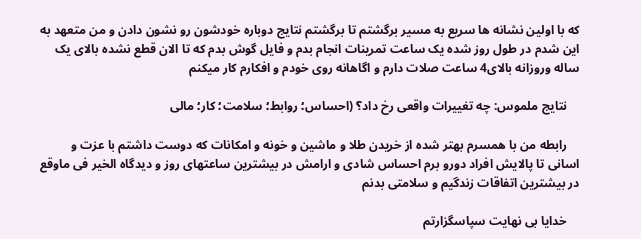که با اولین نشانه ها سریع به مسیر برگشتم تا برگشتم نتایج دوباره خودشون رو نشون دادن و من متعهد به این شدم در طول روز شده یک ساعت تمرینات انجام بدم و فایل گوش بدم که تا الان قطع نشده بالای یک ساله و‌روزانه بالای4 ساعت صلات دارم و اگاهانه روی خودم و افکارم کار میکنم

    نتایج ملموس: چه تغییرات واقعی رخ داد؟ (احساس؛ روابط؛ سلامت؛ کار؛‌ مالی

    رابطه من با همسرم بهتر شده از خریدن طلا و ماشین و خونه و امکانات که دوست داشتم با عزت و اسانی تا پالایش افراد دورو برم احساس شادی و ارامش در بیشترین ساعتهای روز و دیدگاه الخیر فی ماوقع در بیشترین اتفاقات زندگیم و سلامتی بدنم

    خدایا بی نهایت سپاسگزارتم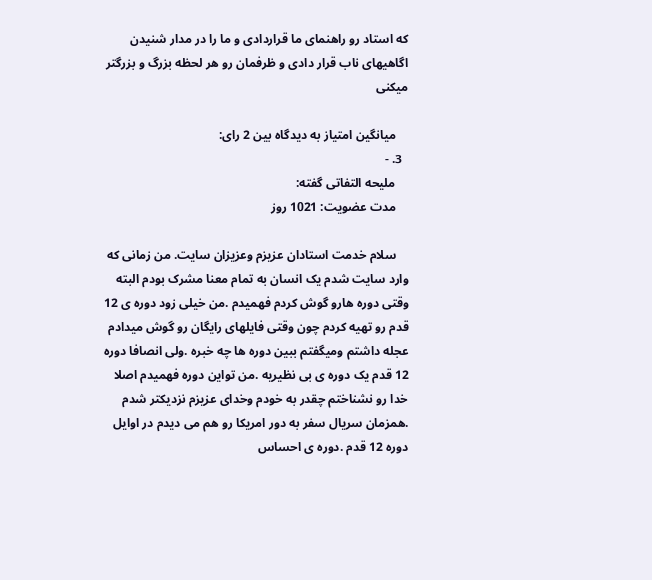که استاد رو راهنمای ما قراردادی و ما را در مدار شنیدن اگاهیهای ناب قرار دادی و ظرفمان رو هر لحظه بزرگ و بزرگتر میکنی

    میانگین امتیاز به دیدگاه بین 2 رای:
  3. -
    ملیحه التفاتی گفته:
    مدت عضویت: 1021 روز

    سلام خدمت استادان عزیزم وعزیزان سایت. من زمانی که وارد سایت شدم یک انسان به تمام معنا مشرک بودم البته وقتی دوره هارو گوش کردم فهمیدم .من خیلی زود دوره ی 12 قدم رو تهیه کردم چون وقتی فایلهای رایگان رو گوش میدادم عجله داشتم ومیگفتم ببین دوره ها چه خبره .ولی انصافا دوره 12 قدم یک دوره ی بی نظیریه .من تواین دوره فهمیدم اصلا خدا رو نشناختم چقدر به خودم وخدای عزیزم نزدیکتر شدم .همزمان سریال سفر به دور امریکا رو هم می دیدم در اوایل دوره 12 قدم .دوره ی احساس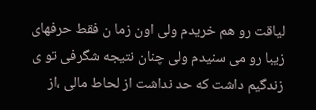لیاقت رو هم خریدم ولی اون زما ن فقط حرفهای زیبا رو می سنیدم ولی چنان نتیجه شگرفی تو ی زندگیم داشت که حد نداشت از لحاط مالی ،از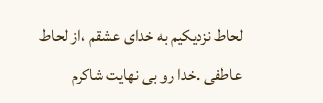لحاط نزدیکیم به خدای عشقم ،از لحاط عاطفی .خدا رو بی نهایت شاکرم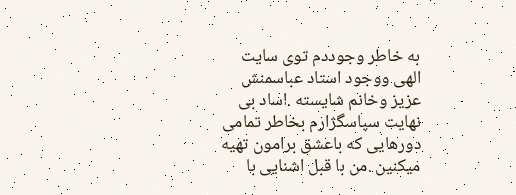به خاطر وجوددم توی سایت الهی ووجود استاد عباسمنش عزیز وخانم شایسته .اساد بی نهایت سپاسگژارم بخاطر تمامی دورهایی که باعشق برامون تهیه میکنین .من با قبل اشنایی با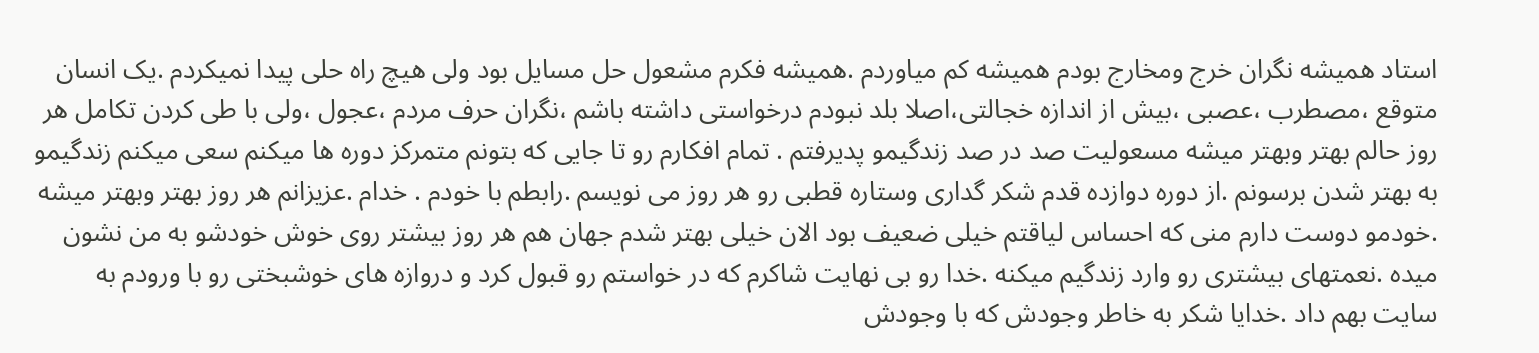استاد همیشه نگران خرج ومخارج بودم همیشه کم میاوردم .همیشه فکرم مشعول حل مسایل بود ولی هیچ راه حلی پیدا نمیکردم .یک انسان متوقع ،مصطرب ،عصبی ،بیش از اندازه خجالتی،اصلا بلد نبودم درخواستی داشته باشم ،نگران حرف مردم ،عجول ،ولی با طی کردن تکامل هر روز حالم بهتر وبهتر میشه مسعولیت صد در صد زندگیمو پدیرفتم . تمام افکارم رو تا جایی که بتونم متمرکز دوره ها میکنم سعی میکنم زندگیمو به بهتر شدن برسونم .از دوره دوازده قدم شکر گداری وستاره قطبی رو هر روز می نویسم .رابطم با خودم . خدام .عزیزانم هر روز بهتر وبهتر میشه .خودمو دوست دارم منی که احساس لیاقتم خیلی ضعیف بود الان خیلی بهتر شدم جهان هم هر روز بیشتر روی خوش خودشو به من نشون میده .نعمتهای بیشتری رو وارد زندگیم میکنه .خدا رو بی نهایت شاکرم که در خواستم رو قبول کرد و دروازه های خوشبختی رو با ورودم به سایت بهم داد .خدایا شکر به خاطر وجودش که با وجودش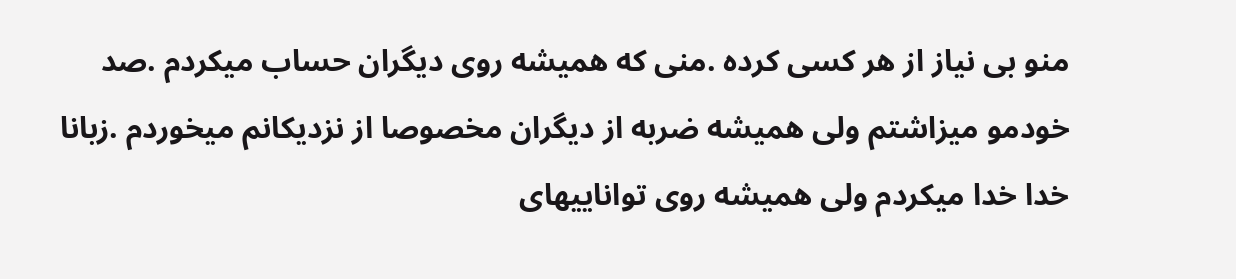منو بی نیاز از هر کسی کرده .منی که همیشه روی دیگران حساب میکردم .صد خودمو میزاشتم ولی همیشه ضربه از دیگران مخصوصا از نزدیکانم میخوردم .زبانا خدا خدا میکردم ولی همیشه روی تواناییهای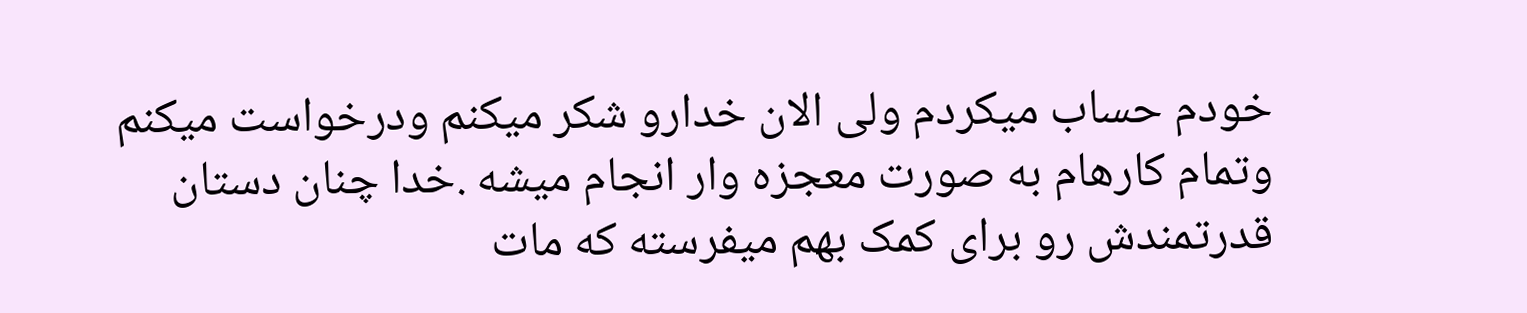خودم حساب میکردم ولی الان خدارو شکر میکنم ودرخواست میکنم وتمام کارهام به صورت معجزه وار انجام میشه .خدا چنان دستان قدرتمندش رو برای کمک بهم میفرسته که مات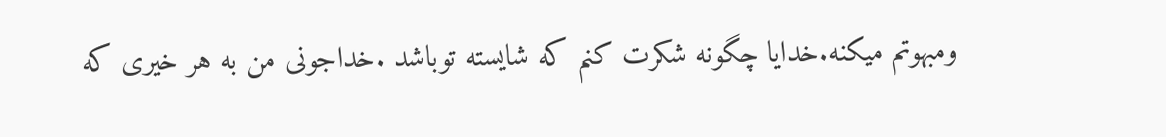ومبهوتم میکنه.خدایا چگونه شکرت کنم که شایسته توباشد .خداجونی من به هر خیری که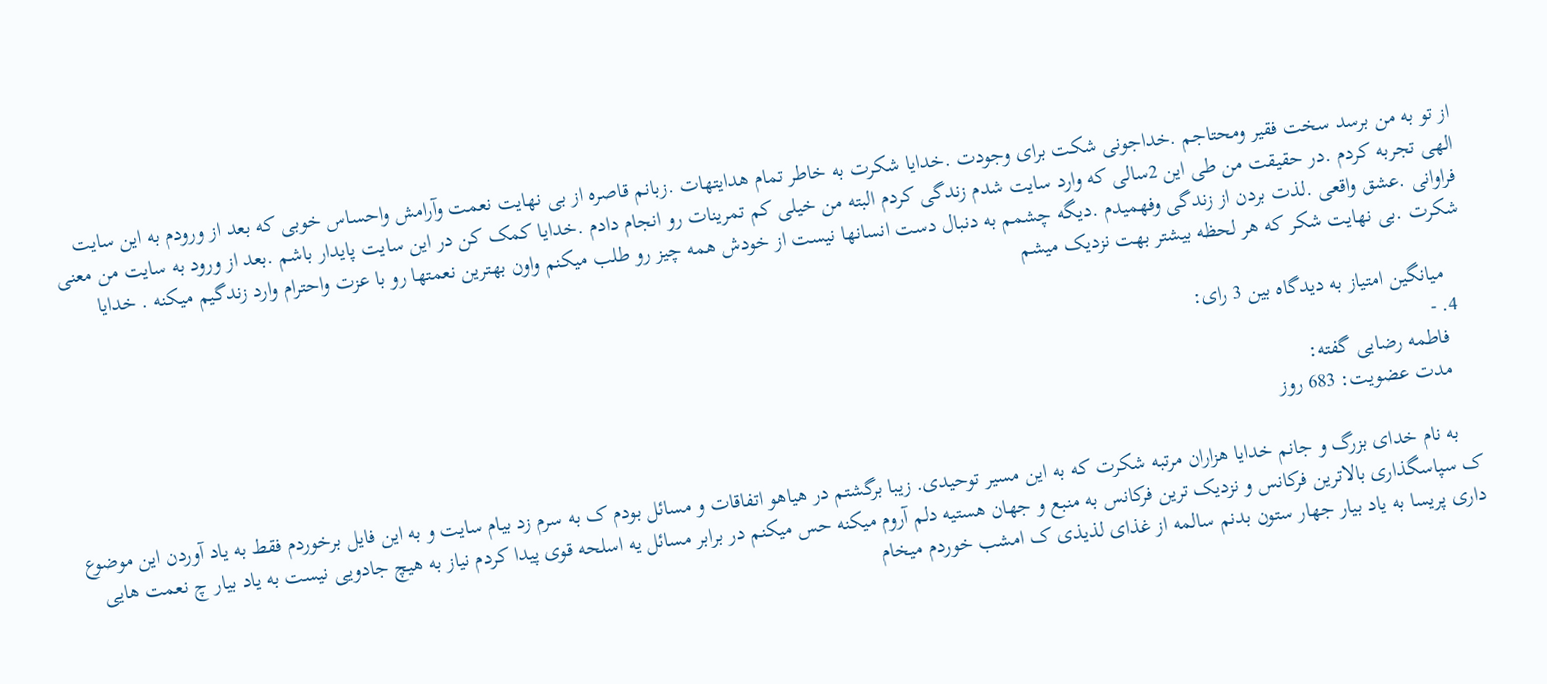از تو به من برسد سخت فقیر ومحتاجم .خداجونی شکت برای وجودت .خدایا شکرت به خاطر تمام هدایتهات .زبانم قاصره از بی نهایت نعمت وآرامش واحساس خوبی که بعد از ورودم به این سایت الهی تجربه کردم .در حقیقت من طی این 2سالی که وارد سایت شدم زندگی کردم البته من خیلی کم تمرینات رو انجام دادم .خدایا کمک کن در این سایت پایدار باشم .بعد از ورود به سایت من معنی فراوانی .عشق واقعی .لذت بردن از زندگی وفهمیدم .دیگه چشمم به دنبال دست انسانها نیست از خودش همه چیز رو طلب میکنم واون بهترین نعمتها رو با عزت واحترام وارد زندگیم میکنه . خدایا شکرت .بی نهایت شکر که هر لحظه بیشتر بهت نزدیک میشم

    میانگین امتیاز به دیدگاه بین 3 رای:
  4. -
    فاطمه رضایی گفته:
    مدت عضویت: 683 روز

    به نام خدای بزرگ و جانم خدایا هزاران مرتبه شکرت که به این مسیر توحیدی. زیبا برگشتم در هیاهو اتفاقات و مسائل بودم ک به سرم زد بیام سایت و به این فایل برخوردم فقط به یاد آوردن این موضوع ک سپاسگذاری بالاترین فرکانس و نزدیک ترین فرکانس به منبع و جهان هستیه دلم آروم میکنه حس میکنم در برابر مسائل یه اسلحه قوی پیدا کردم نیاز به هیچ جادویی نیست به یاد بیار چ نعمت هایی داری پریسا به یاد بیار جهار ستون بدنم سالمه از غذای لذیذی ک امشب خوردم میخام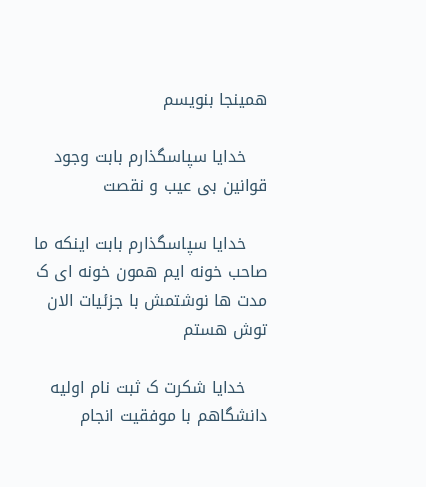همینجا بنویسم

    خدایا سپاسگذارم بابت وجود قوانین بی عیب و نقصت

    خدایا سپاسگذارم بابت اینکه ما صاحب خونه ایم همون خونه ای ک مدت ها نوشتمش با جزئیات الان توش هستم

    خدایا شکرت ک ثبت نام اولیه دانشگاهم با موفقیت انجام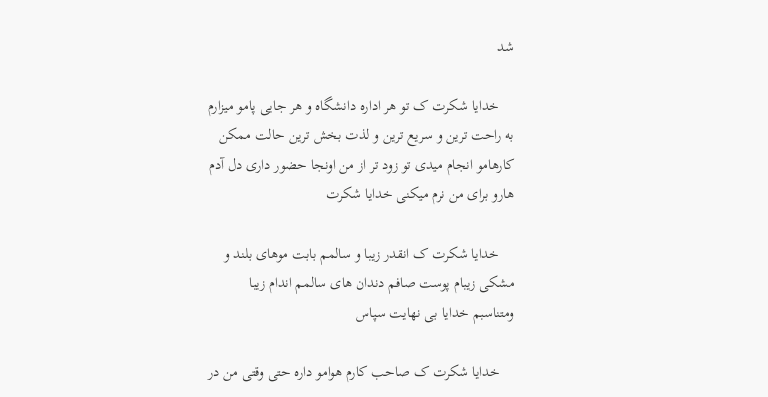شد

    خدایا شکرت ک تو هر اداره دانشگاه و هر جایی پامو میزارم به راحت ترین و سریع ترین و لذت بخش ترین حالت ممکن کارهامو انجام میدی تو زود تر از من اونجا حضور داری دل آدم هارو برای من نرم میکنی خدایا شکرت

    خدایا شکرت ک انقدر زیبا و سالمم بابت موهای بلند و مشکی زیبام پوست صافم دندان های سالمم اندام زیبا ومتناسبم خدایا بی نهایت سپاس

    خدایا شکرت ک صاحب کارم هوامو داره حتی وقتی من در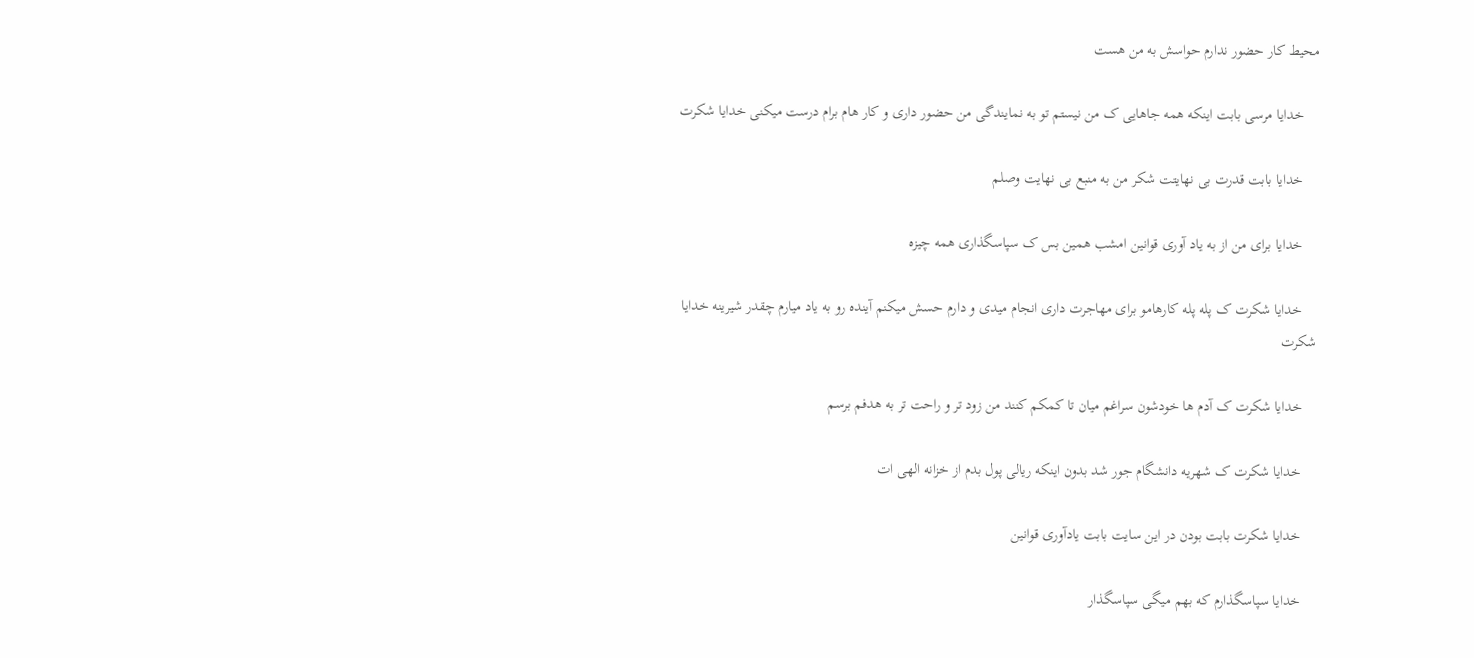محیط کار حضور ندارم حواسش به من هست

    خدایا مرسی بابت اینکه همه جاهایی ک من نیستم تو به نمایندگی من حضور داری و کار هام برام درست میکنی خدایا شکرت

    خدایا بابت قدرت بی نهایتت شکر من به منبع بی نهایت وصلم

    خدایا برای من از به یاد آوری قوانین امشب همین بس ک سپاسگذاری همه چیزه

    خدایا شکرت ک پله پله کارهامو برای مهاجرت داری انجام میدی و دارم حسش میکنم آینده رو به یاد میارم چقدر شیرینه خدایا شکرت

    خدایا شکرت ک آدم ها خودشون سراغم میان تا کمکم کنند من زود تر و راحت تر به هدفم برسم

    خدایا شکرت ک شهریه دانشگام جور شد بدون اینکه ریالی پول بدم از خزانه الهی ات

    خدایا شکرت بابت بودن در این سایت بابت یادآوری قوانین

    خدایا سپاسگذارم که بهم میگی سپاسگذار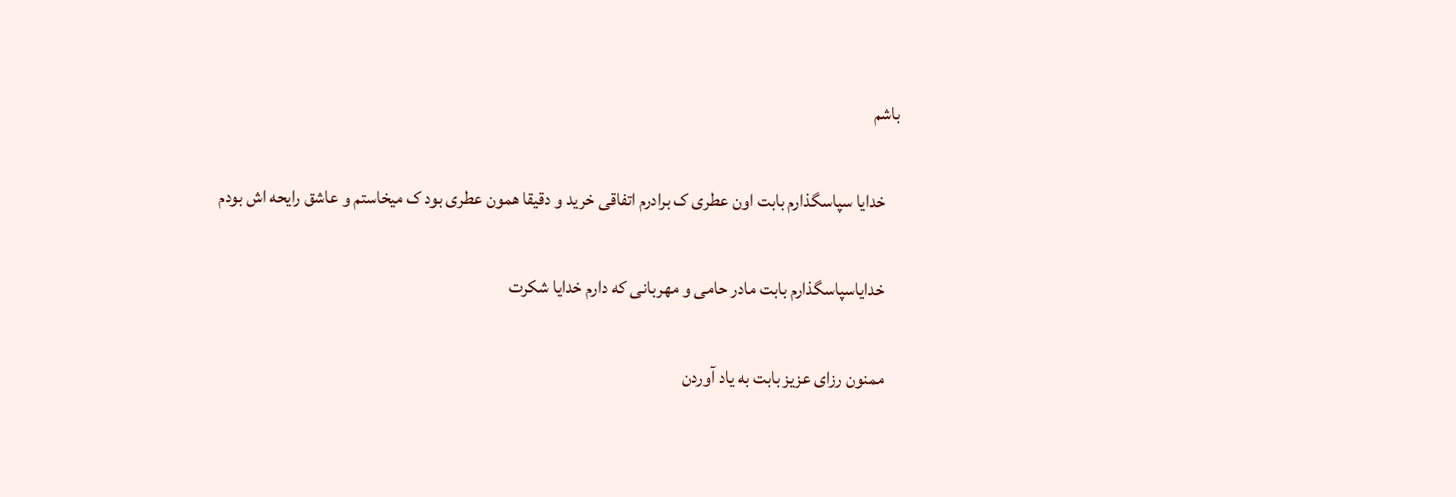باشم

    خدایا سپاسگذارم بابت اون عطری ک برادرم اتفاقی خرید و دقیقا همون عطری بود ک میخاستم و عاشق رایحه اش بودم

    خدایاسپاسگذارم بابت مادر حامی و مهربانی که دارم خدایا شکرت

    ممنون رزای عزیز بابت به یاد آوردن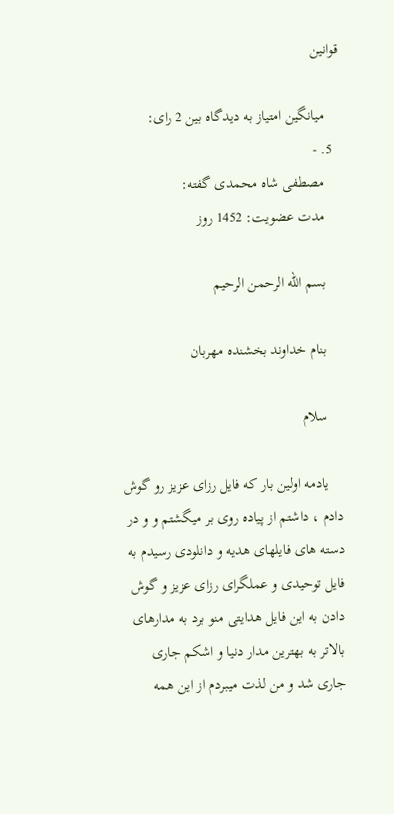قوانین

    میانگین امتیاز به دیدگاه بین 2 رای:
  5. -
    مصطفی شاه محمدی گفته:
    مدت عضویت: 1452 روز

    بسم الله الرحمن الرحیم

    بنام خداوند بخشنده مهربان

    سلام

    یادمه اولین بار که فایل رزای عزیز رو گوش دادم ، داشتم از پیاده روی بر میگشتم و و در دسته های فایلهای هدیه و دانلودی رسیدم به فایل توحیدی و عملگرای رزای عزیز و گوش دادن به این فایل هدایتی منو برد به مدارهای بالاتر به بهترین مدار دنیا و اشکم جاری جاری شد و من لذت میبردم از این همه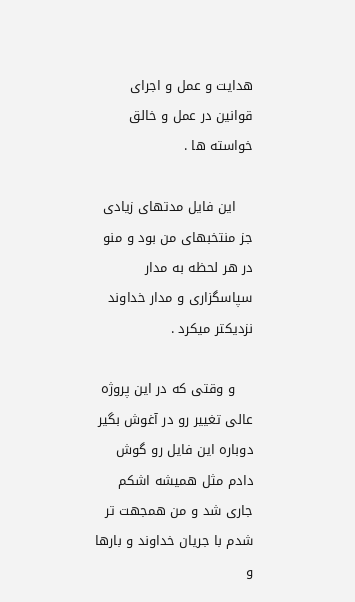هدایت و عمل و اجرای قوانین در عمل و خالق خواسته ها .

    این فایل مدتهای زیادی جز منتخبهای من بود و منو در هر لحظه به مدار سپاسگزاری و مدار خداوند نزدیکتر میکرد .

    و وقتی که در این پروژه عالی تغییر رو در آغوش بگیر دوباره این فایل رو گوش دادم مثل همیشه اشکم جاری شد و من همجهت تر شدم با جریان خداوند و بارها و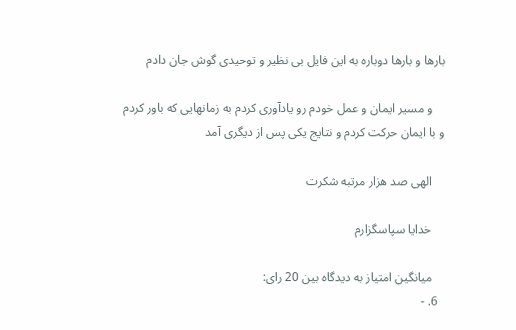بارها و بارها دوباره به این فایل بی نظیر و توحیدی گوش جان دادم

    و مسیر ایمان و عمل خودم رو یادآوری کردم به زمانهایی که باور کردم و با ایمان حرکت کردم و نتایج یکی پس از دیگری آمد

    الهی صد هزار مرتبه شکرت

    خدایا سپاسگزارم

    میانگین امتیاز به دیدگاه بین 20 رای:
  6. -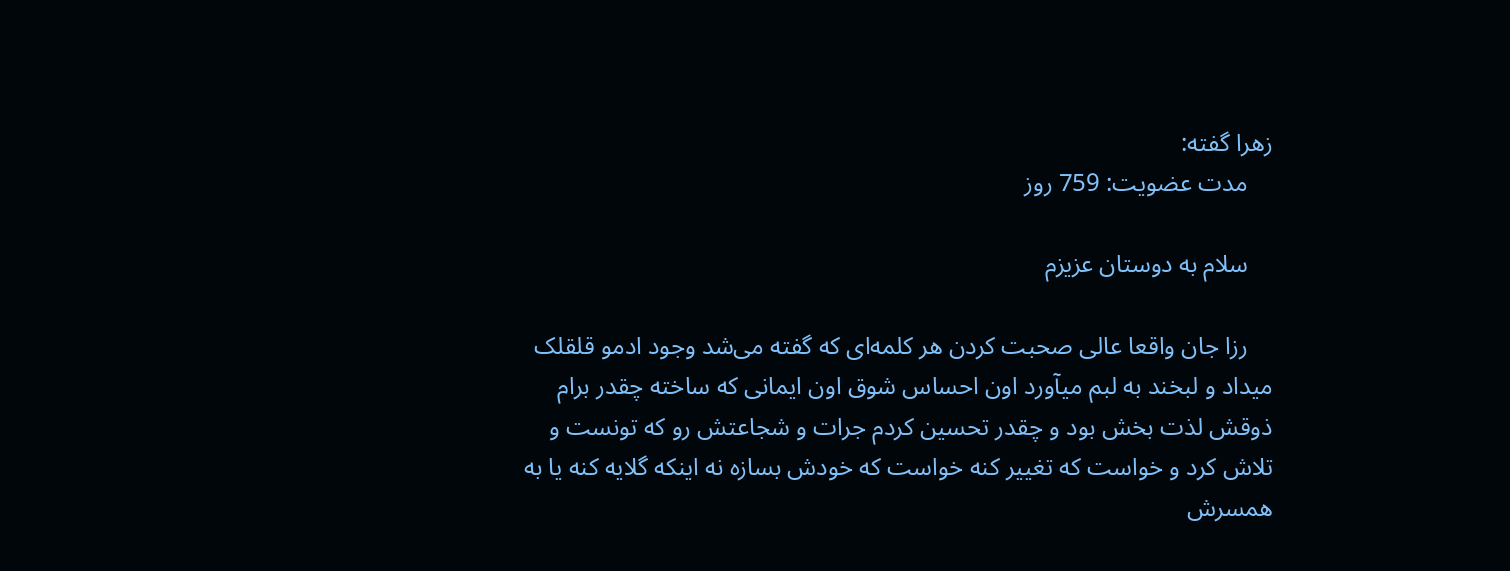زهرا گفته:
    مدت عضویت: 759 روز

    سلام به دوستان عزیزم

    رزا جان واقعا عالی صحبت کردن هر کلمه‌ای که گفته می‌شد وجود ادمو قلقلک میداد و لبخند به لبم میآورد اون احساس شوق اون ایمانی که ساخته چقدر برام ذوقش لذت بخش بود و چقدر تحسین کردم جرات و شجاعتش رو که تونست و تلاش کرد و خواست که تغییر کنه خواست که خودش بسازه نه اینکه گلایه کنه یا به همسرش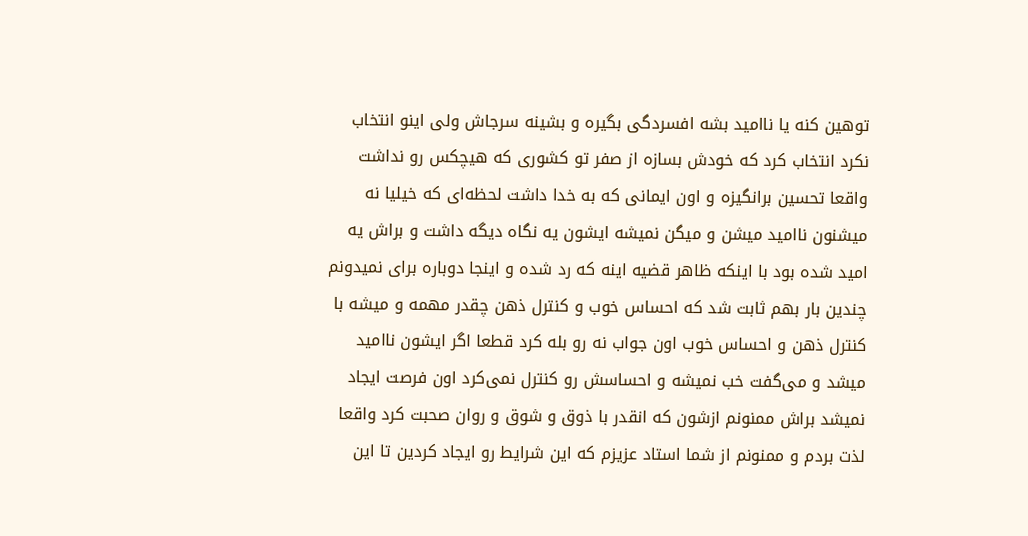توهین کنه یا ناامید بشه افسردگی بگیره و بشینه سرجاش ولی اینو انتخاب نکرد انتخاب کرد که خودش بسازه از صفر تو کشوری که هیچکس رو نداشت واقعا تحسین برانگیزه و اون ایمانی که به خدا داشت لحظه‌ای که خیلیا نه میشنون ناامید میشن و میگن نمیشه ایشون یه نگاه دیگه داشت و براش یه امید شده بود با اینکه ظاهر قضیه اینه که رد شده و اینجا دوباره برای نمیدونم چندین بار بهم ثابت شد که احساس خوب و کنترل ذهن چقدر مهمه و میشه با کنترل ذهن و احساس خوب اون جواب نه رو بله کرد قطعا اگر ایشون ناامید میشد و می‌گفت خب نمیشه و احساسش رو کنترل نمی‌کرد اون فرصت ایجاد نمیشد براش ممنونم ازشون که انقدر با ذوق و شوق و روان صحبت کرد واقعا لذت بردم و ممنونم از شما استاد عزیزم که این شرایط رو ایجاد کردین تا این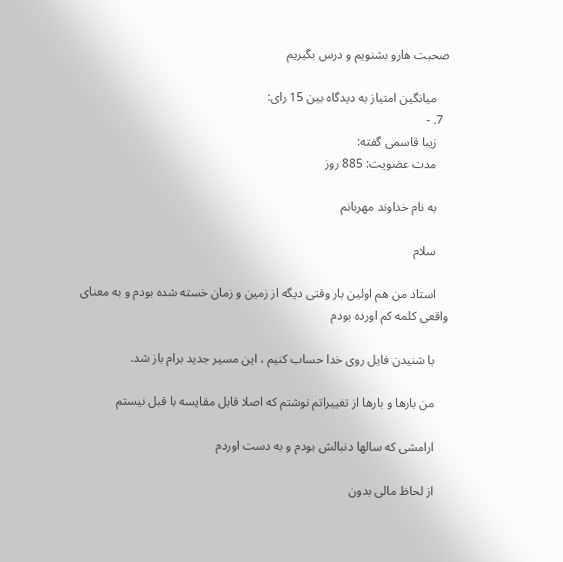صحبت هارو بشنویم و درس بگیریم

    میانگین امتیاز به دیدگاه بین 15 رای:
  7. -
    زیبا قاسمی گفته:
    مدت عضویت: 885 روز

    به نام خداوند مهربانم

    سلام

    استاد من هم اولین بار وقتی دیگه از زمین و زمان خسته شده بودم و به معنای واقعی کلمه کم اورده بودم

    با شنیدن فایل روی خدا حساب کنیم ، این مسیر جدید برام باز شد.

    من بارها و بارها از تغییراتم نوشتم که اصلا قابل مقایسه با قبل نیستم

    ارامشی که سالها دنبالش بودم و به دست اوردم

    از لحاظ مالی بدون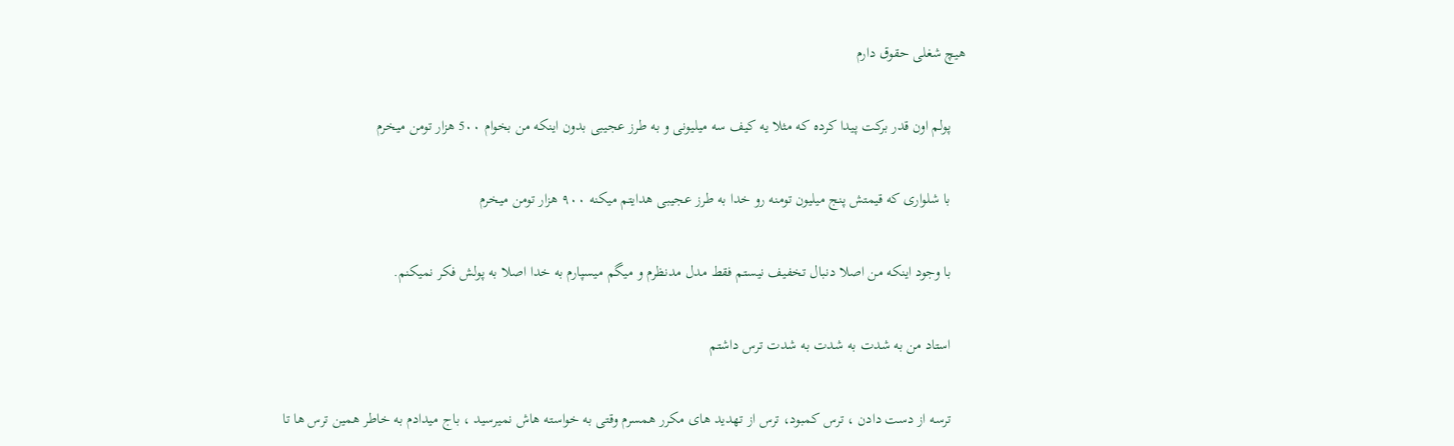هیچ شغلی حقوق دارم

    پولم اون قدر برکت پیدا کرده که مثلا یه کیف سه میلیونی و به طرز عجیبی بدون اینکه من بخوام 5٠٠ هزار تومن میخرم

    با شلواری که قیمتش پنج میلیون تومنه رو خدا به طرز عجیبی هدایتم میکنه ٩٠٠ هزار تومن میخرم

    با وجود اینکه من اصلا دنبال تخفیف نیستم فقط مدل مدنظرم و میگم میسپارم به خدا اصلا به پولش فکر نمیکنم.

    استاد من به شدت به شدت به شدت ترس داشتم

    ترسه از دست دادن ، ترس کمبود، ترس از تهدید های مکرر همسرم وقتی به خواسته هاش نمیرسید ، باج میدادم به خاطر همین ترس ها تا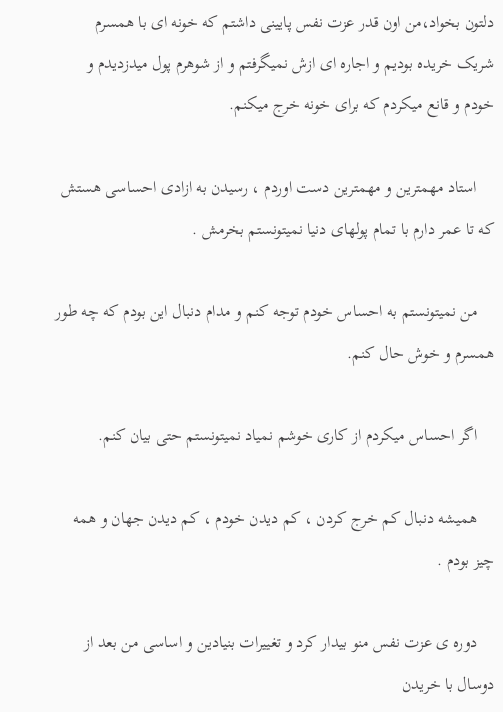دلتون بخواد،من اون قدر عزت نفس پایینی داشتم که خونه ای با همسرم شریک خریده بودیم و اجاره ای ازش نمیگرفتم و از شوهرم پول میدزدیدم و خودم و قانع میکردم که برای خونه خرج میکنم.

    استاد مهمترین و مهمترین دست اوردم ، رسیدن به ازادی احساسی هستش که تا عمر دارم با تمام پولهای دنیا نمیتونستم بخرمش .

    من نمیتونستم به احساس خودم توجه کنم و مدام دنبال این بودم که چه طور همسرم و خوش حال کنم.

    اگر احساس میکردم از کاری خوشم نمیاد نمیتونستم حتی بیان کنم.

    همیشه دنبال کم خرج کردن ، کم دیدن خودم ، کم دیدن جهان و همه چیز بودم .

    دوره ی عزت نفس منو بیدار کرد و تغییرات بنیادین و اساسی من بعد از دوسال با خریدن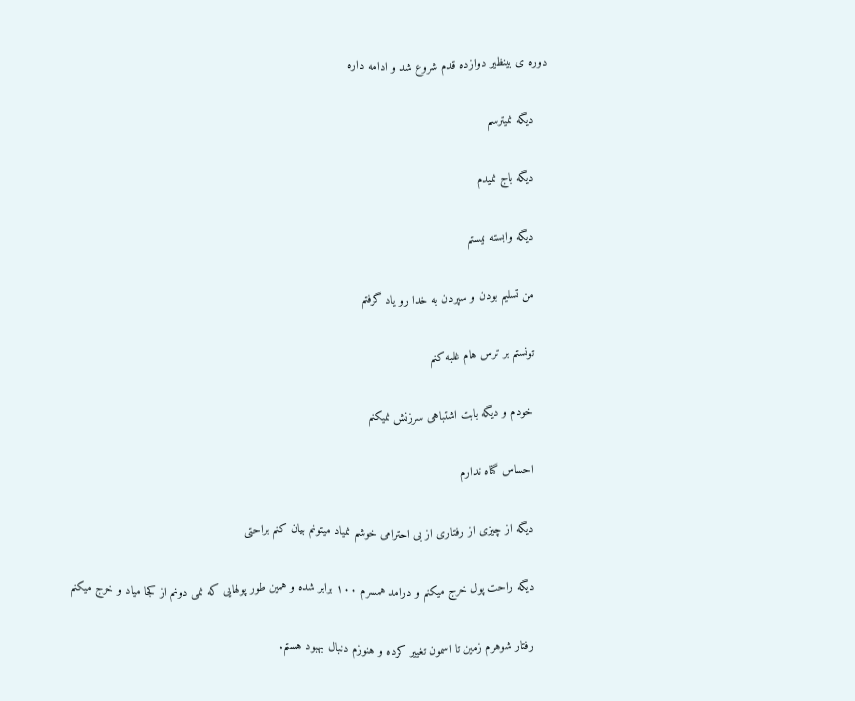دوره ی بینظیر دوازده قدم شروع شد و ادامه داره

    دیگه نمیترسم

    دیگه باج نمیدم

    دیگه وابسته نیستم

    من تسلیم بودن و سپردن به خدا رو یاد گرفتم

    تونستم بر ترس هام غلبه کنم

    خودم و دیگه بابت اشتباهی سرزنش نمیکنم

    احساس گناه ندارم

    دیگه از چیزی از رفتاری از بی احترامی خوشم نمیاد میتونم بیان کنم براحتی

    دیگه راحت پول خرج میکنم و درامد همسرم ١٠٠ برابر شده و همین طور پولهایی که نمی دونم از کجا میاد و خرج میکنم

    رفتار شوهرم زمین تا اسمون تغییر کرده و هنوزم دنبال بهبود هستم.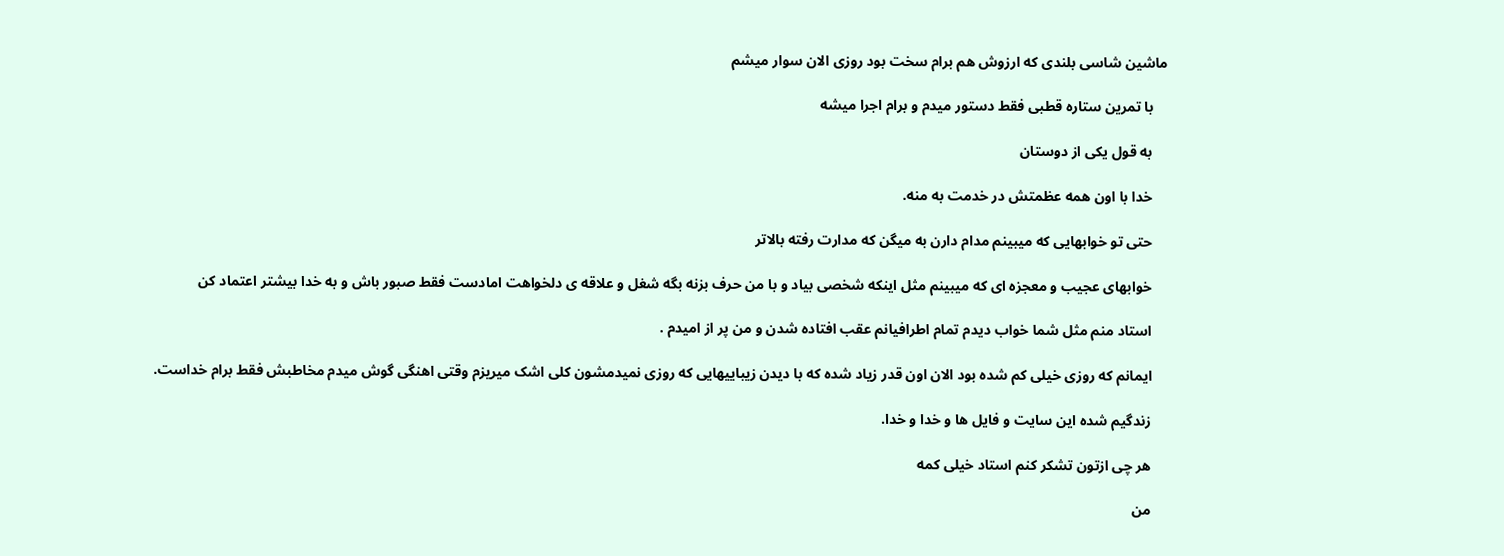ماشین شاسی بلندی که ارزوش هم برام سخت بود روزی الان سوار میشم

    با تمرین ستاره قطبی فقط دستور میدم و برام اجرا میشه

    به قول یکی از دوستان

    خدا با اون همه عظمتش در خدمت به منه.

    حتی تو خوابهایی که میبینم مدام دارن به میگن که مدارت رفته بالاتر

    خوابهای عجیب و معجزه ای که میبینم مثل اینکه شخصی بیاد و با من حرف بزنه بگه شغل و علاقه ی دلخواهت امادست فقط صبور باش و به خدا بیشتر اعتماد کن

    استاد منم مثل شما خواب دیدم تمام اطرافیانم عقب افتاده شدن و من پر از امیدم .

    ایمانم که روزی خیلی کم شده بود الان اون قدر زیاد شده که با دیدن زیباییهایی که روزی نمیدمشون کلی اشک میریزم وقتی اهنگی گوش میدم مخاطبش فقط برام خداست.

    زندگیم شده این سایت و فایل ها و خدا و خدا.

    هر چی ازتون تشکر کنم استاد خیلی کمه

    من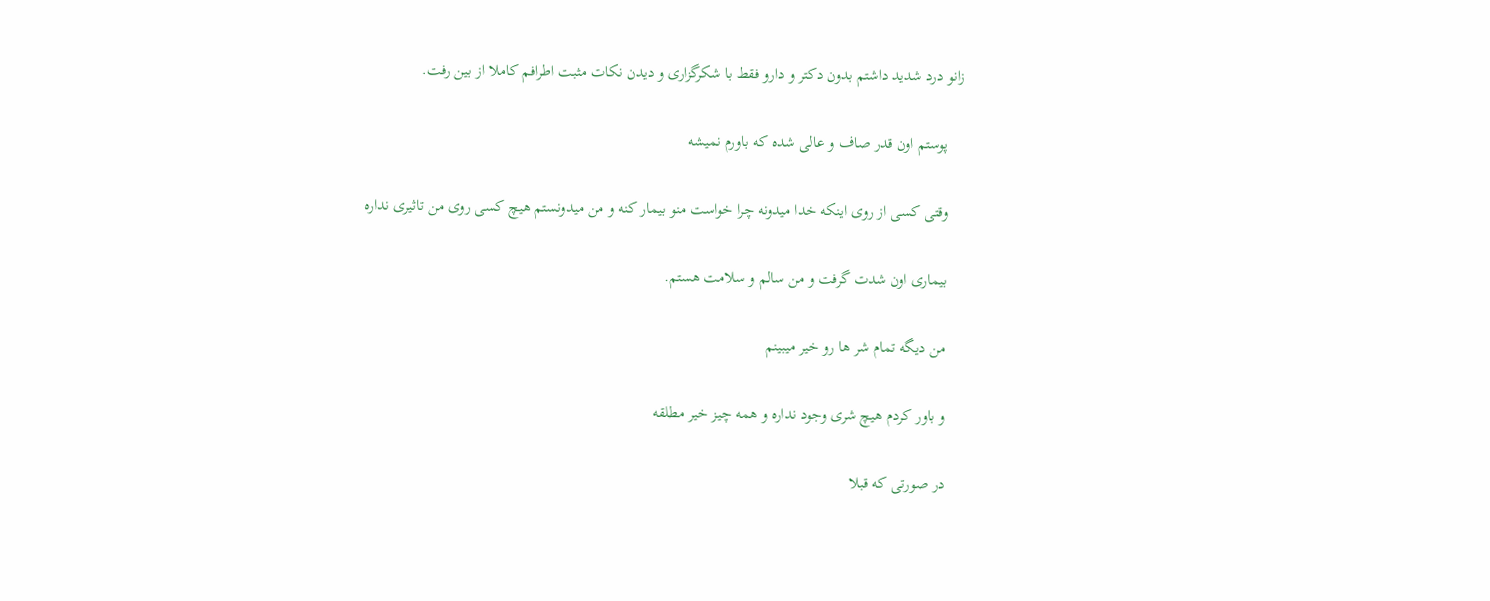زانو درد شدید داشتم بدون دکتر و دارو فقط با شکرگزاری و دیدن نکات مثبت اطرافم کاملا از بین رفت.

    پوستم اون قدر صاف و عالی شده که باورم نمیشه

    وقتی کسی از روی اینکه خدا میدونه چرا خواست منو بیمار کنه و من میدونستم هیچ کسی روی من تاثیری نداره

    بیماری اون شدت گرفت و من سالم و سلامت هستم.

    من دیگه تمام شر ها رو خیر میبینم

    و باور کردم هیچ شری وجود نداره و همه چیز خیر مطلقه

    در صورتی که قبلا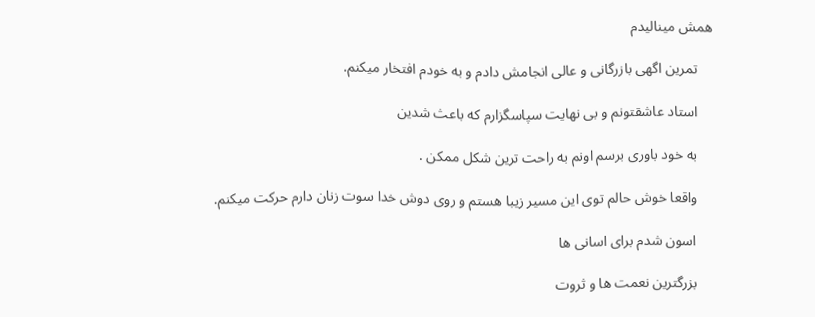همش مینالیدم

    تمرین اگهی بازرگانی و عالی انجامش دادم و به خودم افتخار میکنم.

    استاد عاشقتونم و بی نهایت سپاسگزارم که باعث شدین

    به خود باوری برسم اونم به راحت ترین شکل ممکن .

    واقعا خوش حالم توی این مسیر زیبا هستم و روی دوش خدا سوت زنان دارم حرکت میکنم.

    اسون شدم برای اسانی ها

    بزرگترین نعمت ها و ثروت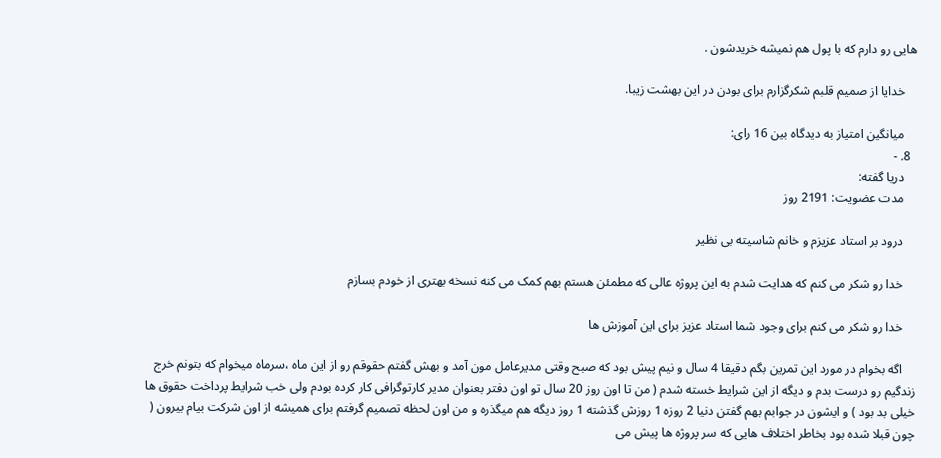هایی رو دارم که با پول هم نمیشه خریدشون .

    خدایا از صمیم قلبم شکرگزارم برای بودن در این بهشت زیبا.

    میانگین امتیاز به دیدگاه بین 16 رای:
  8. -
    دریا گفته:
    مدت عضویت: 2191 روز

    درود بر استاد عزیزم و خانم شاسیته بی نظیر

    خدا رو شکر می کنم که هدایت شدم به این پروژه عالی که مطمئن هستم بهم کمک می کنه نسخه بهتری از خودم بسازم

    خدا رو شکر می کنم برای وجود شما استاد عزیز برای این آموزش ها

    اگه بخوام در مورد این تمرین بگم دقیقا 4 سال و نیم پیش بود که صبح وقتی مدیرعامل مون آمد و بهش گفتم حقوقم رو از این ماه ،سرماه میخوام که بتونم خرج زندگیم رو درست بدم و دیگه از این شرایط خسته شدم ( من تا اون روز 20 سال تو اون دفتر بعنوان مدیر کارتوگرافی کار کرده بودم ولی خب شرایط پرداخت حقوق ها خیلی بد بود ) و ایشون در جوابم بهم گفتن دنیا 2 روزه 1 روزش گذشته 1 روز دیگه هم میگذره و من اون لحظه تصمیم گرفتم برای همیشه از اون شرکت بیام بیرون ( چون قبلا شده بود بخاطر اختلاف هایی که سر پروژه ها پیش می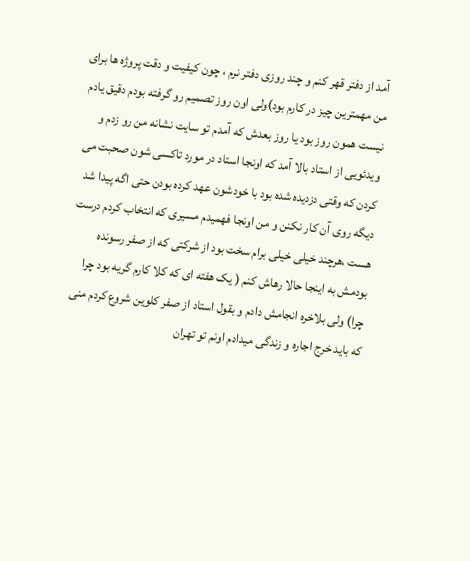آمد از دفتر قهر کنم و چند روزی دفتر نرم ، چون کیفیت و دقت پروژه ها برای من مهمترین چیز در کارم بود)ولی اون روز تصمیم رو گرفته بودم دقیق یادم نیست همون روز بود یا روز بعدش که آمدم تو سایت نشانه من رو زدم و ویدئویی از استاد بالا آمد که اونجا استاد در مورد تاکسی شون صحبت می کردن که وقتی دزدیده شده بود با خودشون عهد کرده بودن حتی اگه پیدا شد دیگه روی آن کار نکنن و من اونجا فهمیدم مسیری که انتخاب کردم درست هست ،هرچند خیلی خیلی برام سخت بود از شرکتی که از صفر رسونده بودمش به اینجا حالا رهاش کنم ( یک هفته ای که کلا کارم گریه بود چرا چرا) ولی بلاخره انجامش دادم و بقول استاد از صفر کلوین شروع کردم منی که باید خرج اجاره و زندگی میدادم اونم تو تهران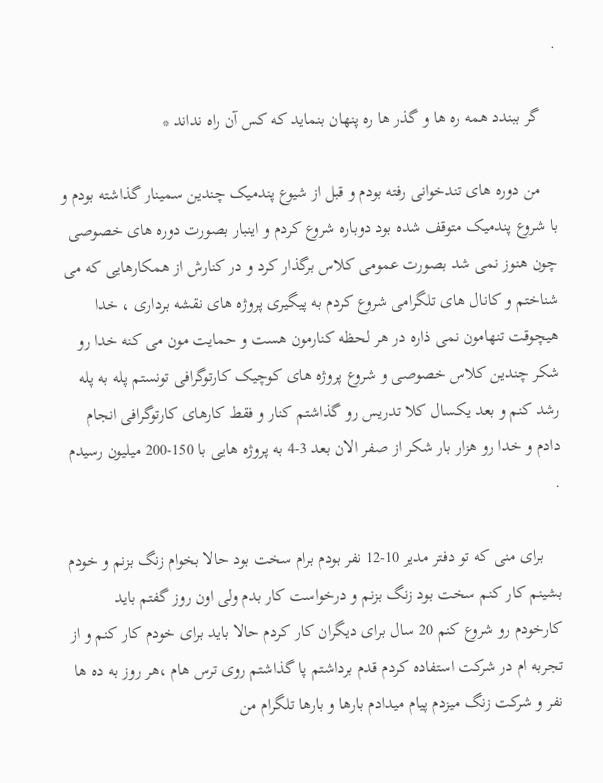.

    گر ببندد همه ره ها و گذر ها ره پنهان بنماید که کس آن راه نداند *

    من دوره های تندخوانی رفته بودم و قبل از شیوع پندمیک چندین سمینار گذاشته بودم و با شروع پندمیک متوقف شده بود دوباره شروع کردم و اینبار بصورت دوره های خصوصی چون هنوز نمی شد بصورت عمومی کلاس برگذار کرد و در کنارش از همکارهایی که می شناختم و کانال های تلگرامی شروع کردم به پیگیری پروژه های نقشه برداری ، خدا هیچوقت تنهامون نمی ذاره در هر لحظه کنارمون هست و حمایت مون می کنه خدا رو شکر چندین کلاس خصوصی و شروع پروژه های کوچیک کارتوگرافی تونستم پله به پله رشد کنم و بعد یکسال کلا تدریس رو گذاشتم کنار و فقط کارهای کارتوگرافی انجام دادم و خدا رو هزار بار شکر از صفر الان بعد 3-4 به پروژه هایی با 150-200 میلیون رسیدم .

    برای منی که تو دفتر مدیر 10-12 نفر بودم برام سخت بود حالا بخوام زنگ بزنم و خودم بشینم کار کنم سخت بود زنگ بزنم و درخواست کار بدم ولی اون روز گفتم باید کارخودم رو شروع کنم 20 سال برای دیگران کار کردم حالا باید برای خودم کار کنم و از تجربه ام در شرکت استفاده کردم قدم برداشتم پا گذاشتم روی ترس هام ،هر روز به ده ها نفر و شرکت زنگ میزدم پیام میدادم بارها و بارها تلگرام من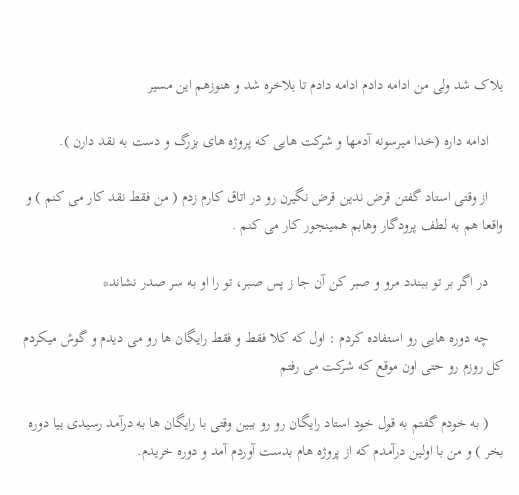بلاک شد ولی من ادامه دادم ادامه دادم تا بلاخره شد و هنوزهم این مسیر

    ادامه داره (خدا میرسونه آدمها و شرکت هایی که پروژه های بزرگ و دست به نقد دارن ).

    از وقتی استاد گفتن قرض ندین قرض نگیرن رو در اتاق کارم زدم ( من فقط نقد کار می کنم ) و واقعا هم به لطف پرودگار وهابم همینجور کار می کنم .

    در اگر بر تو ببندد مرو و صبر کن آن جا ز پس صبر، تو را او به سر صدر نشاند*

    چه دوره هایی رو استفاده کردم : اول که کلا فقط و فقط رایگان ها رو می دیدم و گوش میکردم کل روزم رو حتی اون موقع که شرکت می رفتم

    ( به خودم گفتم به قول خود استاد رایگان رو رو ببین وقتی با رایگان ها به درآمد رسیدی بیا دوره بخر ) و من با اولین درآمدم که از پروژه هام بدست آوردم آمد و دوره خریدم.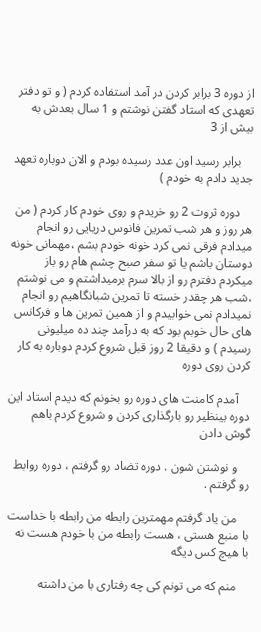از دوره 3 برابر کردن در آمد استفاده کردم ( و تو دفتر تعهدی که استاد گفتن نوشتم و 1 سال بعدش به بیش از 3

    برابر رسید اون عدد رسیده بودم و الان دوباره تعهد جدید دادم به خودم )

    دوره ثروت 2 رو خریدم و روی خودم کار کردم ( من هر روز و هر شب تمرین فانوس دریایی رو انجام میدادم فرقی نمی کرد خونه خودم بشم ،مهمانی خونه دوستان باشم یا تو سفر صبح چشم هام رو باز میکردم دفترم رو از بالا سرم برمیداشتم و می نوشتم ،شب هر چقدر خسته تا تمرین شبانگاهیم رو انجام نمیدادم نمی خوابیدم و از همین تمرین ها و فرکانس های حال خوبم بود که به درآمد چند ده میلیونی رسیدم ) و دقیقا 2 روز قبل شروع کردم دوباره به کار کردن روی دوره

    آمدم کامنت های دوره رو بخونم که دیدم استاد این دوره بینظیر رو بارگذاری کردن و شروع کردم باهم گوش دادن

    و نوشتن شون . دوره تضاد رو گرفتم ، دوره روابط رو گرفتم .

    من یاد گرفتم مهمترین رابطه من رابطه با خداست با منبع هستی ، هست رابطه من با خودم هست نه با هیچ کس دیگه

    منم که می تونم کی چه رفتاری با من داشته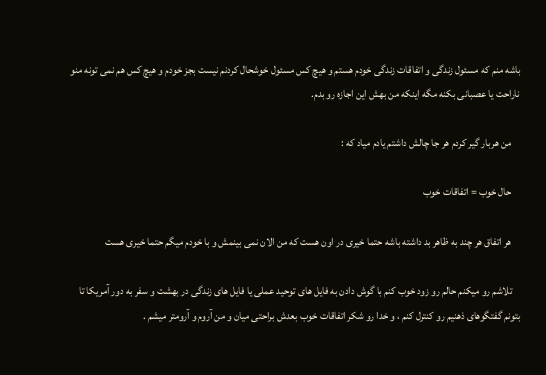باشه منم که مسئول زندگی و اتفاقات زندگی خودم هستم و هیچ کس مسئول خوشحال کردنم نیست بجز خودم و هیچ کس هم نمی تونه منو ناراحت یا عصبانی بکنه مگه اینکه من بهش این اجازه رو بدم.

    من هربار گیر کردم هر جا چالش داشتم یادم میاد که :

    حال خوب = اتفاقات خوب

    هر اتفاق هر چند به ظاهر بد داشته باشه حتما خیری در اون هست که من الان نمی بینمش و با خودم میگم حتما خیری هست

    تلاشم رو میکنم حالم رو زود خوب کنم با گوش دادن به فایل های توحید عملی یا فایل های زندگی در بهشت و سفر به دور آمریکا تا بتونم گفتگوهای ذهنیم رو کنترل کنم ، و خدا رو شکر اتفاقات خوب بعدش براحتی میان و من آروم و آرومتر میشم .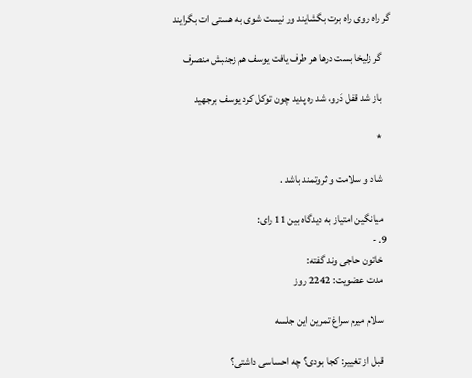گر راه روی راه برت بگشایند ور نیست شوی به هستی ات بگرایند

    گر زلیخا بست درها هر طرف یافت یوسف هم زجنبش منصرف

    باز شد قفل دَرو، شد ره پدید چون توکل کرد یوسف برجهید

    *

    شاد و سلامت و ثروتمند باشد .

    میانگین امتیاز به دیدگاه بین 11 رای:
  9. -
    خاتون حاجی وند گفته:
    مدت عضویت: 2242 روز

    سلام میرم سراغ تمرین این جلسه

    قبل از تغییر: کجا بودی؟ چه احساسی داشتی؟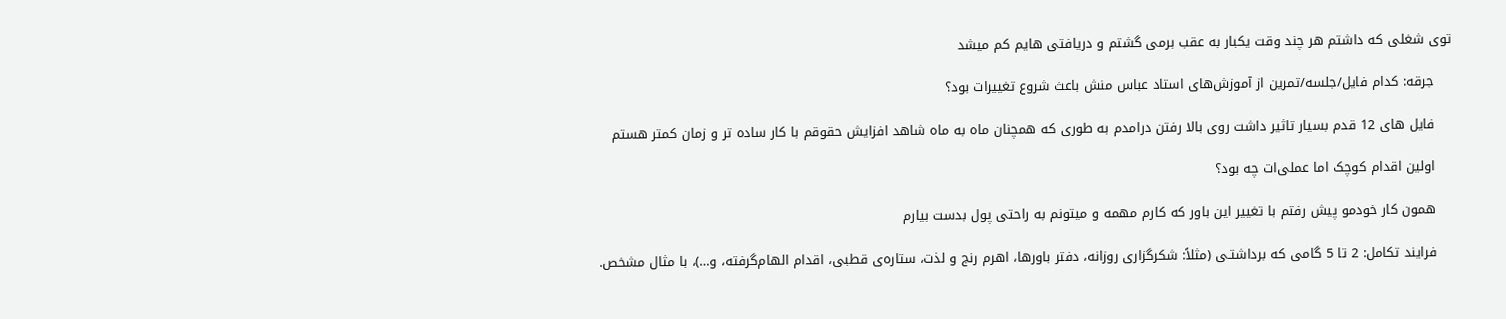توی شغلی که داشتم هر چند وقت یکبار به عقب برمی گشتم و دریافتی هایم کم میشد

    جرقه: کدام فایل/جلسه/تمرین از آموزش‌های استاد عباس منش باعث شروع تغییرات بود؟

    فایل های 12 قدم بسیار تاثیر داشت روی بالا رفتن درامدم به طوری که همچنان ماه به ماه شاهد افزایش حقوقم با کار ساده تر و زمان کمتر هستم

    اولین اقدام کوچک اما عملی‌ات چه بود؟

    همون کار خودمو پیش رفتم با تغییر این باور که کارم مهمه و میتونم به راحتی پول بدست بیارم

    فرایند تکامل: 2 تا 5 گامی که برداشتـی (مثلاً: شکرگزاری روزانه، دفتر باورها، اهرم رنج و لذت، ستاره‌ی قطبی، اقدام الهام‌گرفته، و…)، با مثال مشخص.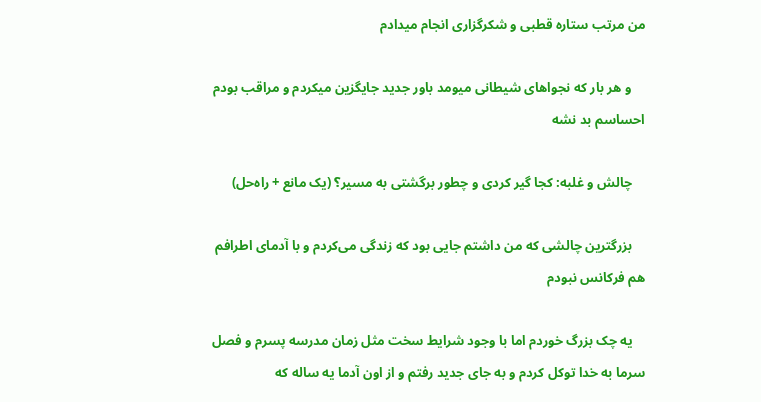من مرتب ستاره قطبی و شکرگزاری انجام میدادم

    و هر بار که نجواهای شیطانی میومد باور جدید جایگزین میکردم و مراقب بودم احساسم بد نشه

    چالش و غلبه: کجا گیر کردی و چطور برگشتی به مسیر؟ (یک مانع + راه‌حل)

    بزرگترین چالشی که من داشتم جایی بود که زندگی می‌کردم و با آدمای اطرافم هم فرکانس نبودم

    یه چک بزرگ خوردم اما با وجود شرایط سخت مثل زمان مدرسه پسرم و فصل سرما به خدا توکل کردم و به جای جدید رفتم و از اون آدما یه ساله که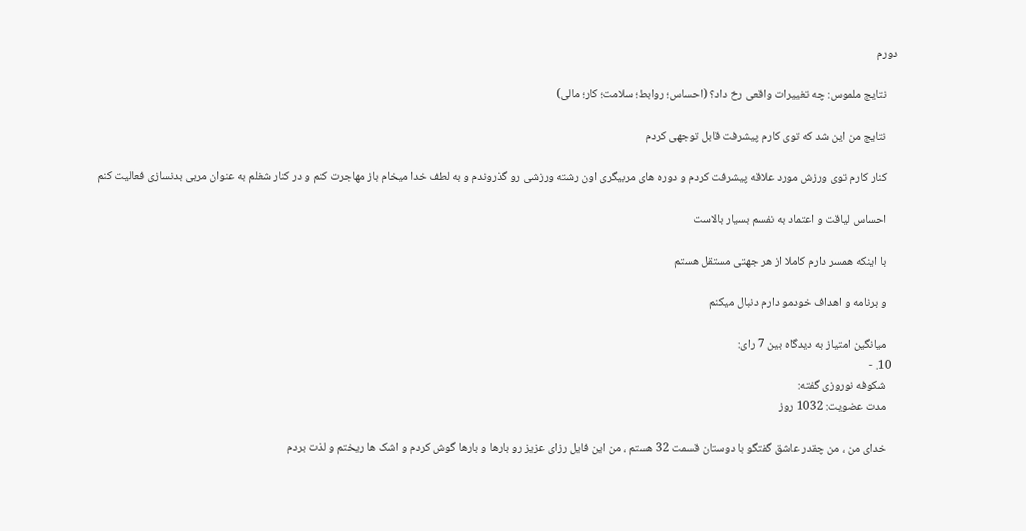دورم

    نتایج ملموس: چه تغییرات واقعی رخ داد؟ (احساس؛ روابط؛ سلامت؛ کار؛‌ مالی)

    نتایج من این شد که توی کارم پیشرفت قابل توجهی کردم

    کنار کارم توی ورزش مورد علاقه پیشرفت کردم و دوره های مربیگری اون رشته ورزشی رو گذروندم و به لطف خدا میخام باز مهاجرت کنم و در کنار شغلم به عنوان مربی بدنسازی فعالیت کنم

    احساس لیاقت و اعتماد به نفسم بسیار بالاست

    با اینکه همسر دارم کاملا از هر جهتی مستقل هستم

    و برنامه و اهداف خودمو دارم دنبال میکنم

    میانگین امتیاز به دیدگاه بین 7 رای:
  10. -
    شکوفه نوروزی گفته:
    مدت عضویت: 1032 روز

    خدای من ، من چقدر عاشق گفتگو با دوستان قسمت 32 هستم ، من این فایل رزای عزیز رو بارها و بارها گوش کردم و اشک ها ریختم و لذت بردم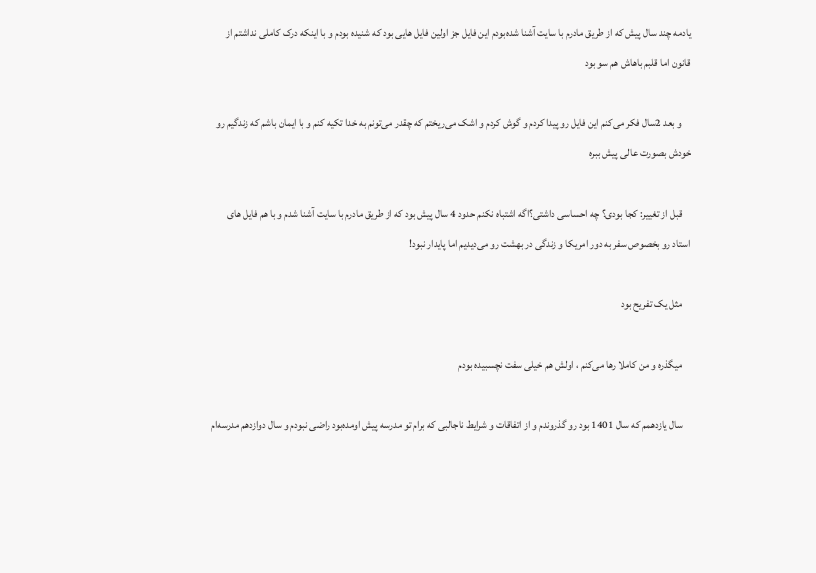یادمه چند سال پیش که از طریق مادرم با سایت آشنا شده‌بودم این فایل جز اولین فایل هایی بود که شنیده بودم و با اینکه درک کاملی نداشتم از قانون اما قلبم باهاش هم سو بود

    و بعد 2سال فکر می‌کنم این فایل رو پیدا کردم و گوش کردم و اشک می‌ریختم که چقدر می‌تونم به خدا تکیه کنم و با ایمان باشم که زندگیم رو خودش بصورت عالی پیش ببره

    قبل از تغییر: کجا بودی؟ چه احساسی داشتی؟اگه اشتباه نکنم حدود 4 سال پیش بود که از طریق مادرم با سایت آشنا شدم و با هم فایل های استاد رو بخصوص سفر به دور امریکا و زندگی در بهشت رو می‌دیدیم اما پایدار نبود!

    مثل یک تفریح بود

    میگذره و من کاملا رها می‌کنم ، اولش هم خیلی سفت نچسبیده بودم

    سال یازدهمم که سال 1401 بود رو گذروندم و از اتفاقات و شرایط ناجالبی که برام تو مدرسه پیش اومده‌بود راضی نبودم و سال دوازدهم مدرسه‌ام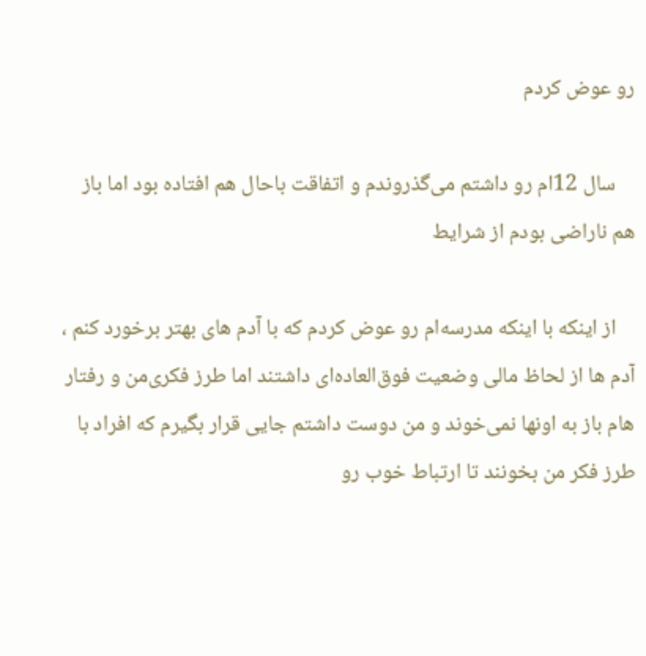رو عوض کردم

    سال 12ام رو داشتم می‌گذروندم و اتفاقت باحال هم افتاده بود اما باز هم ناراضی بودم از شرایط

    از اینکه با اینکه مدرسه‌ام رو عوض کردم که با آدم های بهتر برخورد کنم ، آدم ها از لحاظ مالی وضعیت فوق‌العاده‌ای داشتند اما طرز فکری‌من و رفتار هام باز به اونها نمی‌خوند و من دوست داشتم جایی قرار بگیرم که افراد با طرز فکر من بخونند تا ارتباط خوب رو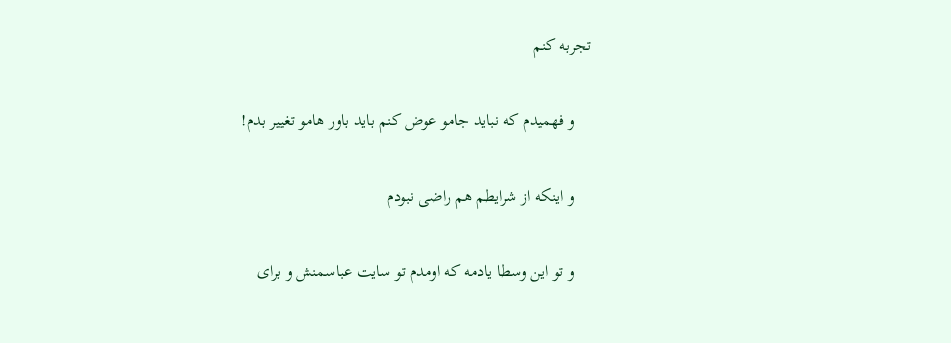تجربه کنم

    و فهمیدم که نباید جامو عوض کنم باید باور هامو تغییر بدم!

    و اینکه از شرایطم‌ هم راضی نبودم

    و تو این وسطا یادمه که اومدم تو سایت عباسمنش و برای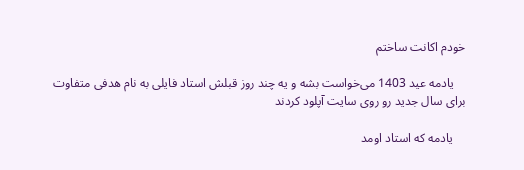خودم اکانت ساختم

    یادمه عید 1403 می‌خواست بشه و یه چند روز قبلش استاد فایلی به نام هدفی متفاوت برای سال جدید رو روی سایت آپلود کردند

    یادمه که استاد اومد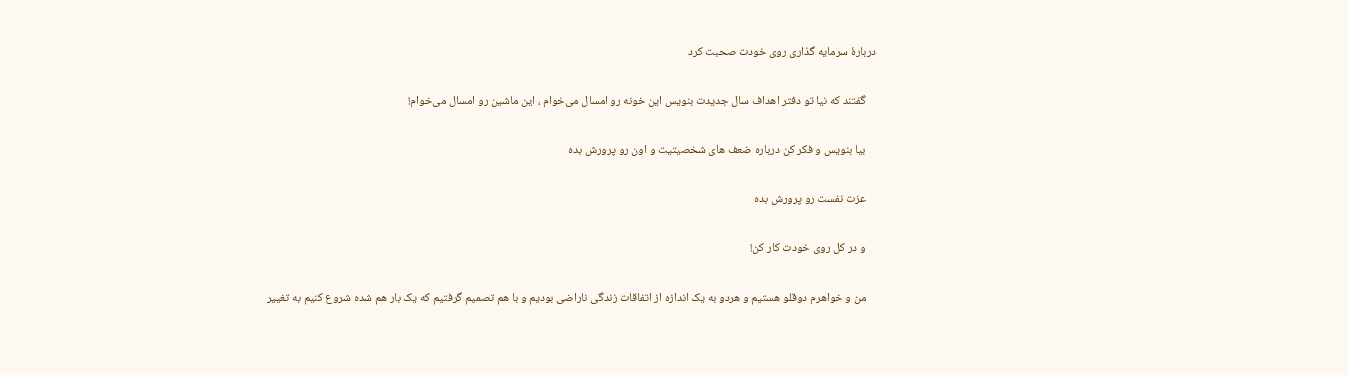دربارهٔ سرمایه گذاری روی خودت صحبت کرد

    گفتند که نیا تو دفتر اهداف سال جدیدت بنویس این خونه رو امسال می‌خوام ، این ماشین رو امسال می‌خوام!

    بیا بنویس و فکر کن درباره ضعف های شخصیتیت و اون رو پرورش بده

    عزت نفست رو پرورش بده

    و در کل روی خودت کار کن!

    من و خواهرم دوقلو هستیم و هردو به یک اندازه از اتفاقات زندگی ناراضی بودیم و با هم تصمیم گرفتیم که یک بار هم شده شروع کنیم به تغییر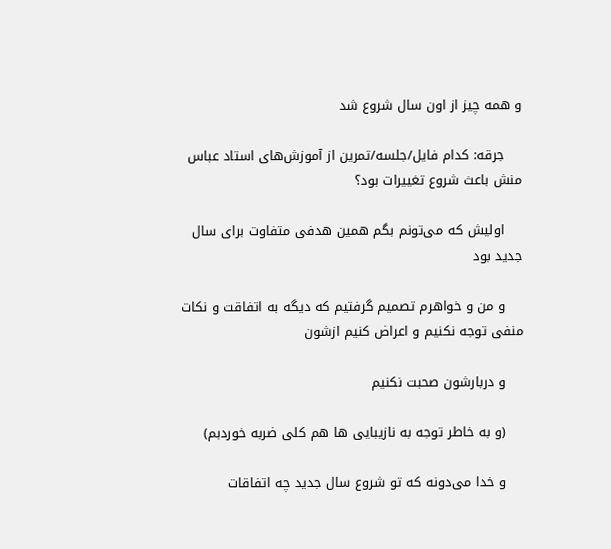و همه چیز از اون سال شروع شد

    جرقه: کدام فایل/جلسه/تمرین از آموزش‌های استاد عباس منش باعث شروع تغییرات بود؟

    اولیش که می‌تونم بگم همین هدفی متفاوت برای سال جدید بود

    و من و خواهرم تصمیم گرفتیم که دیگه به اتفاقت و نکات منفی توجه نکنیم و اعراض کنیم ازشون

    و دربارشون صحبت نکنیم

    (و به خاطر توجه به نازیبایی ها هم کلی ضربه خوردبم)

    و خدا می‌دونه که تو شروع سال جدید چه اتفاقات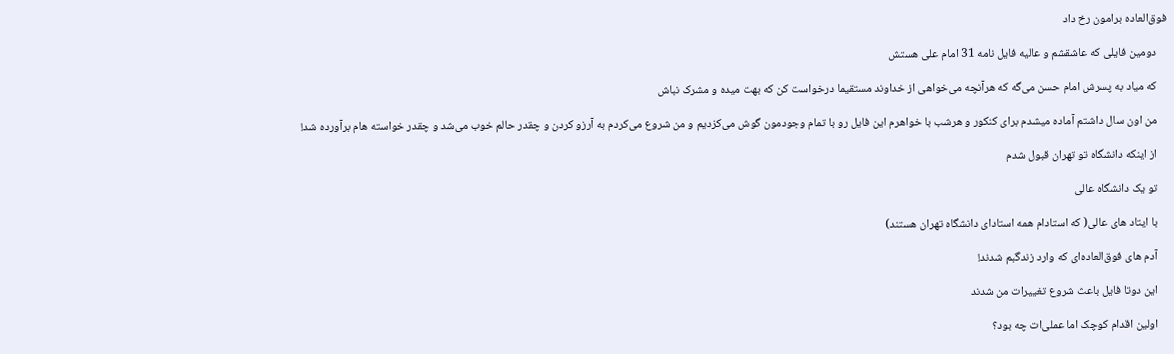فوق‌العاده برامون رخ داد

    دومین فایلی که عاشقشم و عالیه فایل نامه 31 امام علی هستش

    که میاد به پسرش امام حسن می‌گه که هرآنچه می‌خواهی از خداوند مستقیما درخواست کن که بهت میده و مشرک نباش

    من اون سال داشتم آماده میشدم برای کنکور و هرشب با خواهرم این فایل رو با تمام وجودمون گوش می‌کزدیم و من شروع می‌کردم به آرزو کردن و چقدر حالم خوب می‌شد و چقدر خواسته هام برآورده شد!

    از اینکه دانشگاه تو تهران قبول شدم

    تو یک دانشگاه عالی

    با ایتاد های عالی( که استادام همه استادای دانشگاه تهران هستند)

    آدم های فوق‌العاده‌ای که وارد زندگبم شدند!

    این دوتا فایل باعث شروع تغییرات من شدند

    اولین اقدام کوچک اما عملی‌ات چه بود؟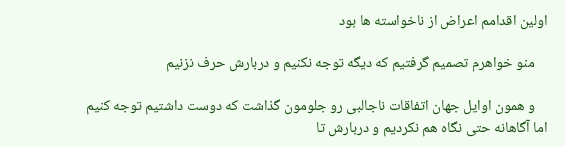اولین اقدامم اعراض از ناخواسته ها بود

    منو خواهرم تصمیم گرفتیم که دیگه توجه نکنیم و دربارش حرف نزنیم

    و همون اوایل جهان اتفاقات ناجالبی رو جلومون گذاشت که دوست داشتیم توجه کنیم اما آگاهانه حتی نگاه هم نکردیم و دربارش تا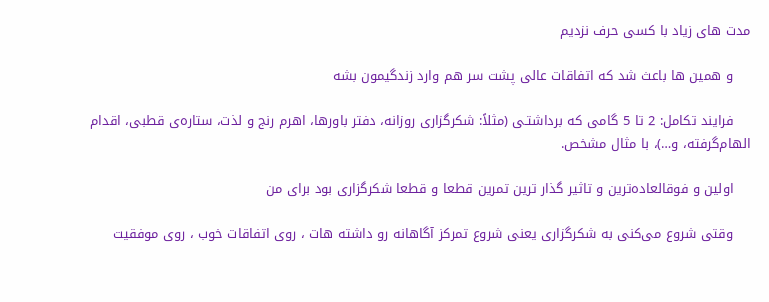مدت های زیاد با کسی حرف نزدیم

    و همین ها باعث شد که اتفاقات عالی پشت سر هم وارد زندگیمون بشه

    فرایند تکامل: 2 تا 5 گامی که برداشتـی (مثلاً: شکرگزاری روزانه، دفتر باورها، اهرم رنج و لذت، ستاره‌ی قطبی، اقدام الهام‌گرفته، و…)، با مثال مشخص.

    اولین و فوقالعاده‌ترین و تاثیر گذار ترین تمرین قطعا و قطعا شکرگزاری بود برای من

    وقتی شروع می‌کنی به شکرگزاری یعنی شروع تمرکز آگاهانه رو داشته هات ، روی اتفاقات خوب ، روی موفقیت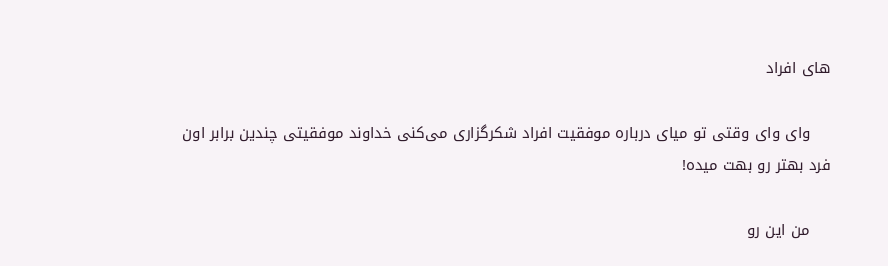های افراد

    وای وای وقتی تو میای درباره موفقیت افراد شکرگزاری می‌کنی خداوند موفقیتی چندین برابر اون فرد بهتر رو بهت میده!

    من این رو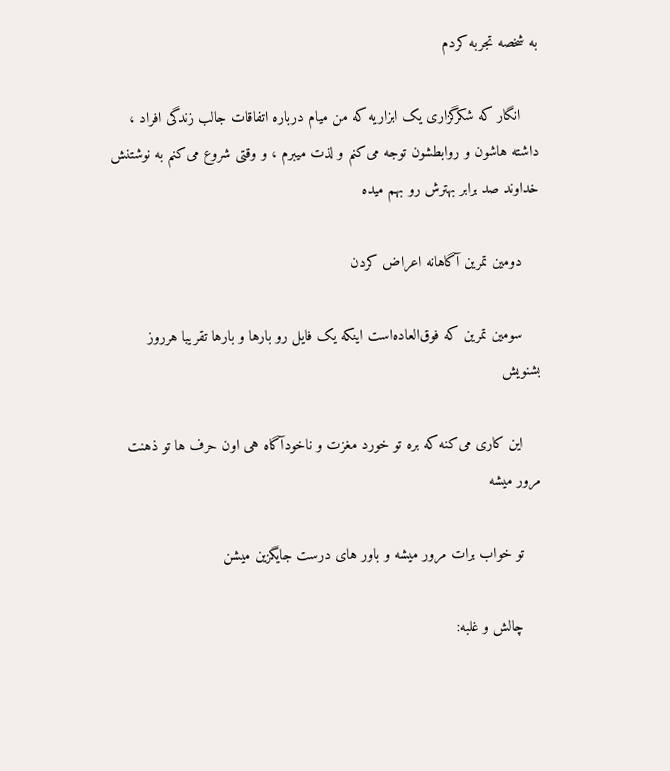به شخصه تجربه کردم

    انگار که شکرگزاری یک ابزاریه که من میام درباره اتفاقات جالب زندگی افراد ، داشته هاشون و روابطشون توجه می‌کنم و لذت میبرم ، و وقتی شروع می‌کنم به نوشتنش خداوند صد برابر بهترش رو بهم میده

    دومین تمرین آگاهانه اعراض کردن

    سومین تمرین که فوق‌العاده‌است اینکه یک فایل رو بارها و بارها تقریبا هرروز بشنویش

    این کاری می‌کنه که بره تو خورد مغزت و ناخودآگاه هی اون حرف ها تو ذهنت مرور میشه

    تو خواب برات مرور میشه و باور های درست جایگزین میشن

    چالش و غلبه: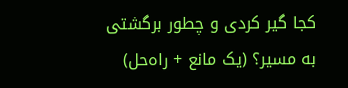کجا گیر کردی و چطور برگشتی به مسیر؟ (یک مانع + راه‌حل)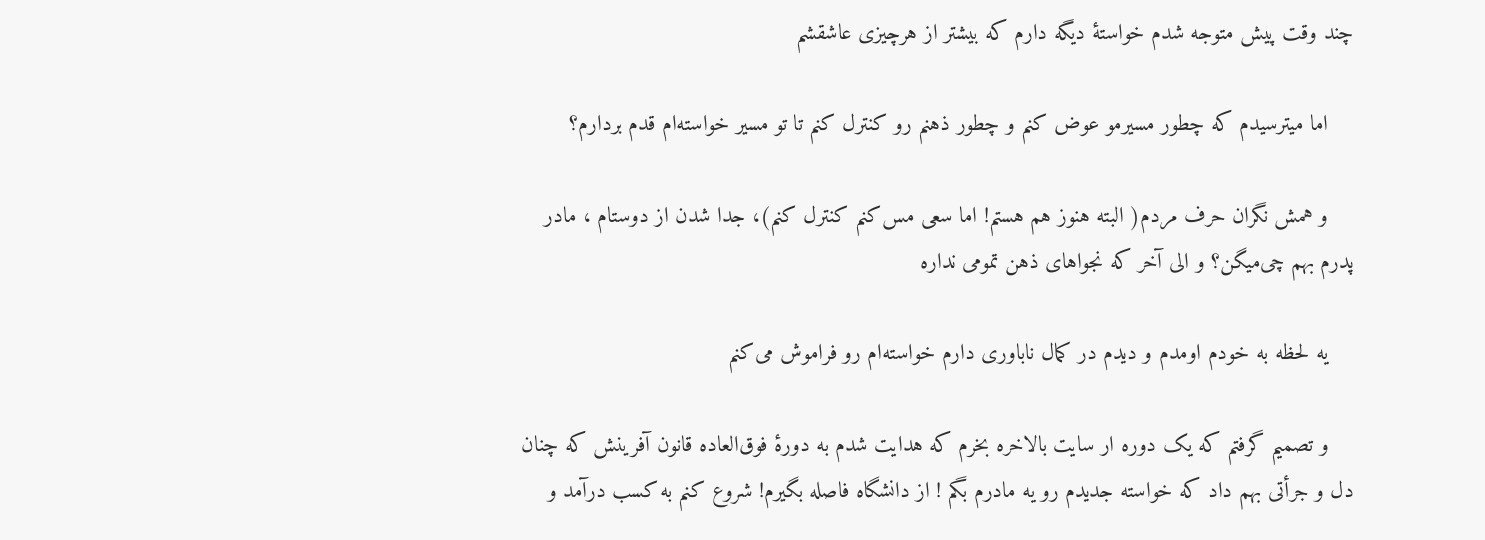چند وقت پیش متوجه شدم خواستهٔ دیگه دارم که بیشتر از هرچیزی عاشقشم

    اما میترسیدم که چطور مسیرمو عوض کنم و چطور ذهنم رو کنترل کنم تا تو مسیر خواسته‌ام قدم بردارم؟

    و همش نگران حرف مردم( البته هنوز هم هستم! اما سعی مس‌کنم کنترل کنم)، جدا شدن از دوستام ، مادر پدرم بهم چی‌میگن؟ و الی آخر که نجواهای ذهن تمومی نداره

    یه لحظه به خودم اومدم و دیدم در کمال ناباوری دارم خواسته‌ام رو فراموش می‌کنم

    و تصمیم گرفتم که یک دوره ار سایت بالاخره بخرم که هدایت شدم به دورهٔ فوق‌العاده قانون آفرینش که چنان دل و جرأتی بهم داد که خواسته‌ جدیدم رو یه مادرم بگم ! از دانشگاه فاصله بگیرم! شروع کنم به کسب درآمد و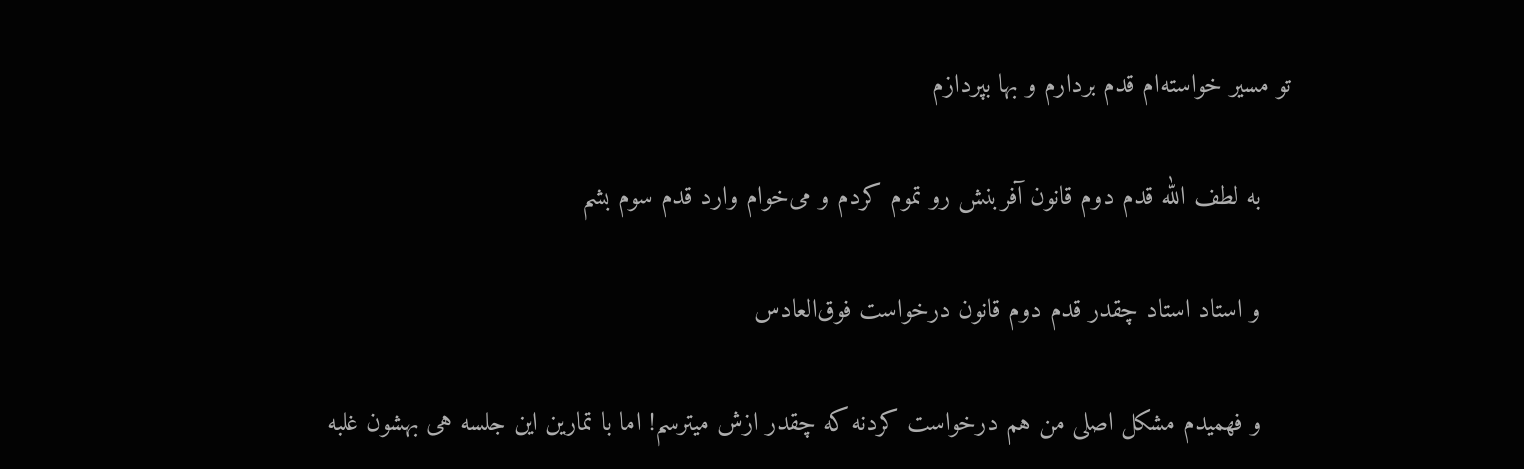تو مسیر خواسته‌ام قدم بردارم و بها بپردازم

    به لطف الله قدم دوم قانون آفربنش رو تموم کردم و می‌خوام وارد قدم سوم بشم

    و استاد استاد چقدر قدم دوم قانون درخواست فوق‌العادس

    و فهمیدم مشکل اصلی من هم درخواست کردنه که چقدر ازش میترسم! اما با تمارین این جلسه هی بهشون غلبه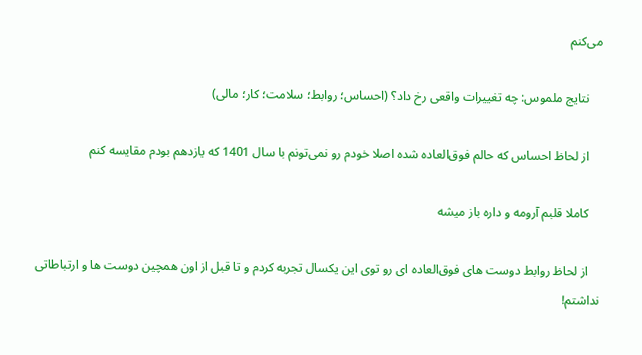می‌کنم

    نتایج ملموس: چه تغییرات واقعی رخ داد؟ (احساس؛ روابط؛ سلامت؛ کار؛‌ مالی)

    از لحاظ احساس که حالم فوق‌العاده شده اصلا خودم رو نمی‌تونم با سال 1401 که یازدهم بودم مقایسه کنم

    کاملا قلبم آرومه و داره باز میشه

    از لحاظ روابط دوست های فوق‌العاده ای رو توی این یکسال تجربه کردم و تا قبل از اون همچین دوست ها و ارتباطاتی نداشتم!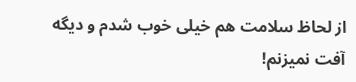از لحاظ سلامت هم خیلی خوب شدم و دیگه آفت نمیزنم!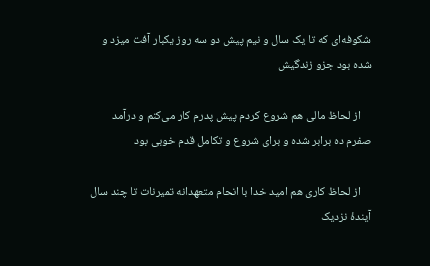شکوفه‌ای که تا یک سال و نیم پیش دو سه روز یکبار آفت میزد و شده بود جزو زندگیش

    از لحاظ مالی هم شروع کردم پیش پدرم کار می‌کنم و درآمد صفرم ده برابر شده و برای شروع و تکامل قدم خوبی بود

    از لحاظ کاری هم امید خدا با انحام متعهدانه تمیرنات تا چند سال آیندهٔ نزدیک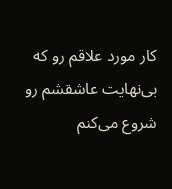کار مورد علاقم رو که بی‌نهایت عاشقشم رو شروع می‌کنم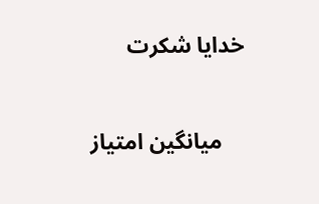خدایا شکرت

    میانگین امتیاز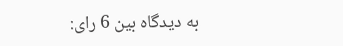به دیدگاه بین 6 رای: